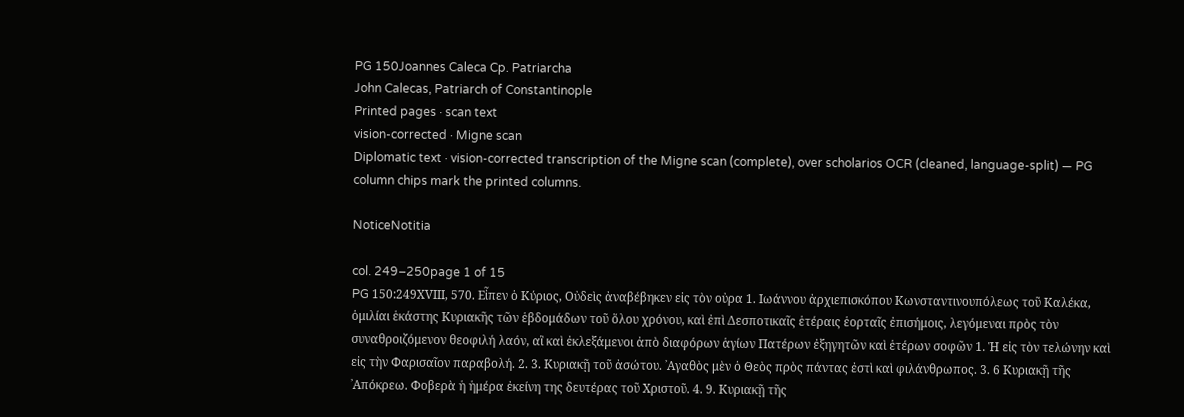PG 150Joannes Caleca Cp. Patriarcha
John Calecas, Patriarch of Constantinople
Printed pages · scan text
vision-corrected · Migne scan
Diplomatic text · vision-corrected transcription of the Migne scan (complete), over scholarios OCR (cleaned, language-split) — PG column chips mark the printed columns.

NoticeNotitia

col. 249–250page 1 of 15
PG 150:249ΧVΙΙΙ, 570. Εἶπεν ὁ Κύριος, Οὐδεὶς ἀναβέβηκεν εἰς τὸν οὐρα 1. Ιωάννου ἀρχιεπισκόπου Κωνσταντινουπόλεως τοῦ Καλέκα, ὁμιλίαι ἑκάστης Κυριακῆς τῶν ἑβδομάδων τοῦ ὅλου χρόνου, καὶ ἐπὶ Δεσποτικαῖς ἑτέραις ἑορταῖς ἐπισήμοις, λεγόμεναι πρὸς τὸν συναθροιζόμενον θεοφιλή λαόν, αἳ καὶ ἐκλεξάμενοι ἀπὸ διαφόρων ἁγίων Πατέρων ἐξηγητῶν καὶ ἑτέρων σοφῶν 1. Ἡ εἰς τὸν τελώνην καὶ εἰς τὴν Φαρισαῖον παραβολή. 2. 3. Κυριακῇ τοῦ ἀσώτου. ᾿Αγαθὸς μὲν ὁ Θεὸς πρὸς πάντας ἐστὶ καὶ φιλάνθρωπος. 3. 6 Κυριακῇ τῆς ᾿Απόκρεω. Φοβερὰ ἡ ἡμέρα ἐκείνη της δευτέρας τοῦ Χριστοῦ. 4. 9. Κυριακῇ τῆς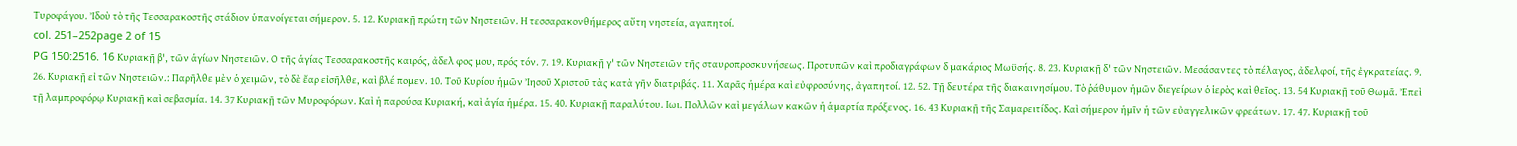Τυροφάγου. Ἰδοὺ τὸ τῆς Τεσσαρακοστῆς στάδιον ὑπανοίγεται σήμερον. 5. 12. Κυριακῇ πρώτη τῶν Νηστειῶν. Η τεσσαρακονθήμερος αὕτη νηστεία, αγαπητοί.
col. 251–252page 2 of 15
PG 150:2516. 16 Κυριακῇ β', τῶν ἁγίων Νηστειῶν. Ο τῆς ἁγίας Τεσσαρακοστῆς καιρός, ἀδελ φος μου, πρός τόν. 7. 19. Κυριακῇ γ' τῶν Νηστειῶν τῆς σταυροπροσκυνήσεως. Προτυπῶν καὶ προδιαγράφων δ μακάριος Μωϋσής. 8. 23. Κυριακῇ δ' τῶν Νηστειῶν. Μεσάσαντες τὸ πέλαγος, ἀδελφοί, τῆς ἐγκρατείας. 9. 26. Κυριακῇ εἰ τῶν Νηστειῶν.: Παρῆλθε μὲν ὁ χειμῶν, τὸ δὲ ἔαρ εἰσῆλθε, καὶ βλέ πομεν. 10. Τοῦ Κυρίου ἡμῶν Ἰησοῦ Χριστοῦ τὰς κατὰ γῆν διατριβάς. 11. Χαρᾶς ἡμέρα καὶ εὐφροσύνης, ἀγαπητοί. 12. 52. Τῇ δευτέρα τῆς διακαινησίμου. Τὸ ῥάθυμον ἡμῶν διεγείρων ὁ ἱερὸς καὶ θεῖος. 13. 54 Κυριακῇ τοῦ Θωμᾶ. Ἐπεὶ τῇ λαμπροφόρῳ Κυριακῇ καὶ σεβασμία. 14. 37 Κυριακῇ τῶν Μυροφόρων. Καὶ ἡ παρούσα Κυριακή, καὶ ἁγία ἡμέρα. 15. 40. Κυριακῇ παραλύτου. Ιωι. Πολλῶν καὶ μεγάλων κακῶν ἡ ἁμαρτία πρόξενος. 16. 43 Κυριακῇ τῆς Σαμαρειτίδος. Καὶ σήμερον ἡμῖν ἡ τῶν εὐαγγελικῶν φρεάτων. 17. 47. Κυριακῇ τοῦ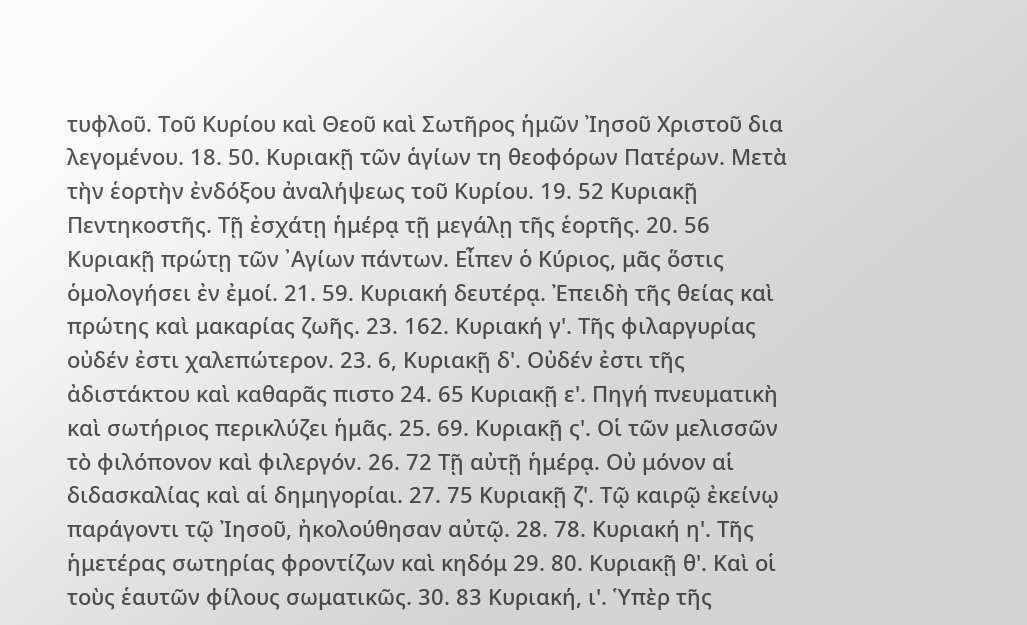τυφλοῦ. Τοῦ Κυρίου καὶ Θεοῦ καὶ Σωτῆρος ἡμῶν Ἰησοῦ Χριστοῦ δια λεγομένου. 18. 50. Κυριακῇ τῶν ἁγίων τη θεοφόρων Πατέρων. Μετὰ τὴν ἑορτὴν ἐνδόξου ἀναλήψεως τοῦ Κυρίου. 19. 52 Κυριακῇ Πεντηκοστῆς. Τῇ ἐσχάτῃ ἡμέρᾳ τῇ μεγάλῃ τῆς ἑορτῆς. 20. 56 Κυριακῇ πρώτῃ τῶν ᾿Αγίων πάντων. Εἶπεν ὁ Κύριος, μᾶς ὅστις ὁμολογήσει ἐν ἐμοί. 21. 59. Κυριακή δευτέρᾳ. Ἐπειδὴ τῆς θείας καὶ πρώτης καὶ μακαρίας ζωῆς. 23. 162. Κυριακή γ'. Τῆς φιλαργυρίας οὐδέν ἐστι χαλεπώτερον. 23. 6, Κυριακῇ δ'. Οὐδέν ἐστι τῆς ἀδιστάκτου καὶ καθαρᾶς πιστο 24. 65 Κυριακῇ ε'. Πηγή πνευματικὴ καὶ σωτήριος περικλύζει ἡμᾶς. 25. 69. Κυριακῇ ς'. Οἱ τῶν μελισσῶν τὸ φιλόπονον καὶ φιλεργόν. 26. 72 Τῇ αὐτῇ ἡμέρᾳ. Οὐ μόνον αἱ διδασκαλίας καὶ αἱ δημηγορίαι. 27. 75 Κυριακῇ ζ'. Τῷ καιρῷ ἐκείνῳ παράγοντι τῷ Ἰησοῦ, ἠκολούθησαν αὐτῷ. 28. 78. Κυριακή η'. Τῆς ἡμετέρας σωτηρίας φροντίζων καὶ κηδόμ 29. 80. Κυριακῇ θ'. Καὶ οἱ τοὺς ἑαυτῶν φίλους σωματικῶς. 30. 83 Κυριακή, ι'. Ὑπὲρ τῆς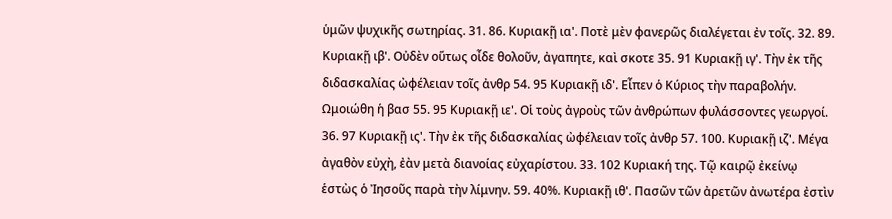ὑμῶν ψυχικῆς σωτηρίας. 31. 86. Κυριακῇ ια'. Ποτὲ μὲν φανερῶς διαλέγεται ἐν τοῖς. 32. 89. Κυριακῇ ιβ'. Οὐδὲν οὕτως οἶδε θολοῦν, ἀγαπητε, καὶ σκοτε 35. 91 Κυριακῇ ιγ'. Τὴν ἐκ τῆς διδασκαλίας ὠφέλειαν τοῖς ἀνθρ 54. 95 Κυριακῇ ιδ'. Εἶπεν ὁ Κύριος τὴν παραβολήν. Ωμοιώθη ἡ βασ 55. 95 Κυριακῇ ιε'. Οἱ τοὺς ἀγροὺς τῶν ἀνθρώπων φυλάσσοντες γεωργοί. 36. 97 Κυριακῇ ις'. Τὴν ἐκ τῆς διδασκαλίας ὠφέλειαν τοῖς ἀνθρ 57. 100. Κυριακῇ ιζ'. Μέγα ἀγαθὸν εὐχὴ, ἐὰν μετὰ διανοίας εὐχαρίστου. 33. 102 Κυριακή της. Τῷ καιρῷ ἐκείνῳ ἑστὼς ὁ Ἰησοῦς παρὰ τὴν λίμνην. 59. 40%. Κυριακῇ ιθ'. Πασῶν τῶν ἀρετῶν ἀνωτέρα ἐστὶν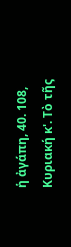ἡ ἀγάπη, 40. 108, Κυριακή κ'. Τὸ τῆς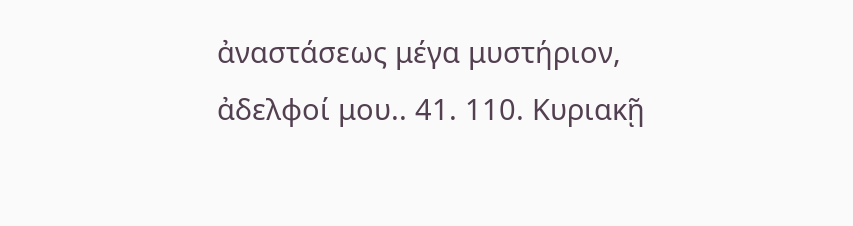ἀναστάσεως μέγα μυστήριον, ἀδελφοί μου.. 41. 110. Κυριακῇ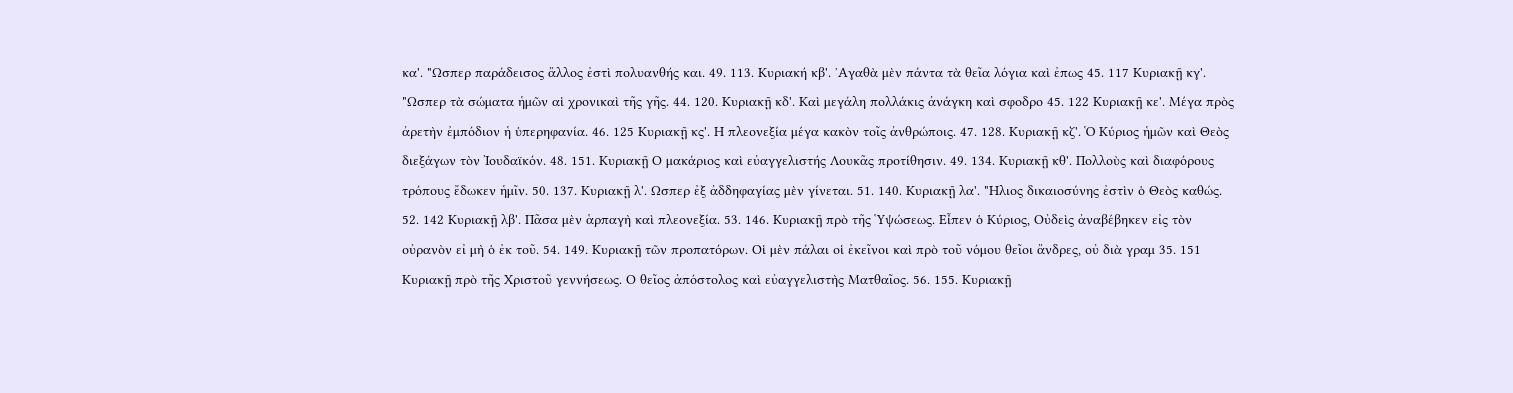κα'. "Ωσπερ παράδεισος ἄλλος ἐστὶ πολυανθής και. 49. 113. Κυριακή κβ'. ᾿Αγαθὰ μὲν πάντα τὰ θεῖα λόγια καὶ ἐπως 45. 117 Κυριακῇ κγ'. "Ωσπερ τὰ σώματα ἡμῶν αἱ χρονικαὶ τῆς γῆς. 44. 120. Κυριακῇ κδ'. Καὶ μεγάλη πολλάκις ἀνάγκη καὶ σφοδρο 45. 122 Κυριακῇ κε'. Μέγα πρὸς ἀρετὴν ἐμπόδιον ἡ ὑπερηφανία. 46. 125 Κυριακῇ κς'. Η πλεονεξία μέγα κακὸν τοῖς ἀνθρώποις. 47. 128. Κυριακῇ κζ'. Ὁ Κύριος ἡμῶν καὶ Θεὸς διεξάγων τὸν Ἰουδαϊκόν. 48. 151. Κυριακῇ Ο μακάριος καὶ εὐαγγελιστής Λουκᾶς προτίθησιν. 49. 134. Κυριακῇ κθ'. Πολλοὺς καὶ διαφόρους τρόπους ἔδωκεν ἡμῖν. 50. 137. Κυριακῇ λ'. Ωσπερ ἐξ ἀδδηφαγίας μὲν γίνεται. 51. 140. Κυριακῇ λα'. "Ηλιος δικαιοσύνης ἐστὶν ὁ Θεὸς καθώς. 52. 142 Κυριακῇ λβ'. Πᾶσα μὲν ἁρπαγὴ καὶ πλεονεξία. 53. 146. Κυριακῇ πρὸ τῆς Ὑψώσεως. Εἶπεν ὁ Κύριος, Οὐδεὶς ἀναβέβηκεν εἰς τὸν οὐρανὸν εἰ μὴ ὁ ἐκ τοῦ. 54. 149. Κυριακῇ τῶν προπατόρων. Οἱ μὲν πάλαι οἱ ἐκεῖνοι καὶ πρὸ τοῦ νόμου θεῖοι ἄνδρες, οὐ διὰ γραμ 35. 151 Κυριακῇ πρὸ τῆς Χριστοῦ γεννήσεως. Ο θεῖος ἀπόστολος καὶ εὐαγγελιστὴς Ματθαῖος. 56. 155. Κυριακῇ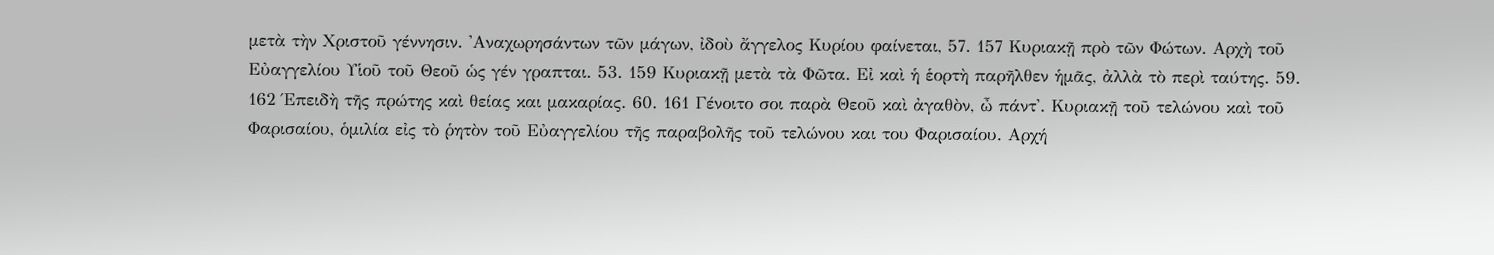μετὰ τὴν Χριστοῦ γέννησιν. 'Αναχωρησάντων τῶν μάγων, ἰδοὺ ἄγγελος Κυρίου φαίνεται, 57. 157 Κυριακῇ πρὸ τῶν Φώτων. Αρχὴ τοῦ Εὐαγγελίου Υἱοῦ τοῦ Θεοῦ ὡς γέν γραπται. 53. 159 Κυριακῇ μετὰ τὰ Φῶτα. Εἰ καὶ ἡ ἑορτὴ παρῆλθεν ἡμᾶς, ἀλλὰ τὸ περὶ ταύτης. 59. 162 Έπειδὴ τῆς πρώτης καὶ θείας και μακαρίας. 60. 161 Γένοιτο σοι παρὰ Θεοῦ καὶ ἀγαθὸν, ὦ πάντ'. Κυριακῇ τοῦ τελώνου καὶ τοῦ Φαρισαίου, ὁμιλία εἰς τὸ ῥητὸν τοῦ Εὐαγγελίου τῆς παραβολῆς τοῦ τελώνου και του Φαρισαίου. Αρχή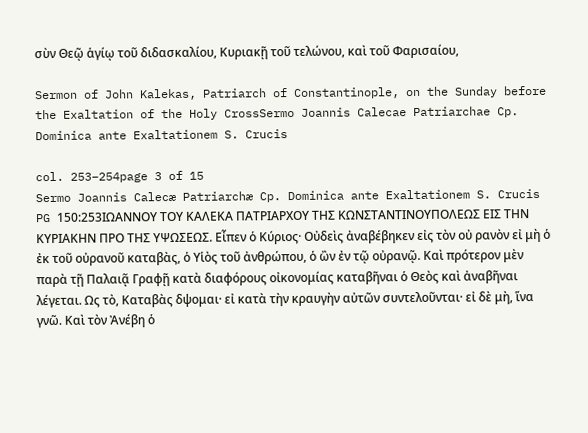σὺν Θεῷ ἁγίῳ τοῦ διδασκαλίου, Κυριακῇ τοῦ τελώνου, καὶ τοῦ Φαρισαίου,

Sermon of John Kalekas, Patriarch of Constantinople, on the Sunday before the Exaltation of the Holy CrossSermo Joannis Calecae Patriarchae Cp. Dominica ante Exaltationem S. Crucis

col. 253–254page 3 of 15
Sermo Joannis Calecæ Patriarchæ Cp. Dominica ante Exaltationem S. Crucis
PG 150:253ΙΩΑΝΝΟΥ ΤΟΥ ΚΑΛΕΚΑ ΠΑΤΡΙΑΡΧΟΥ ΤΗΣ ΚΩΝΣΤΑΝΤΙΝΟΥΠΟΛΕΩΣ ΕΙΣ ΤΗΝ ΚΥΡΙΑΚΗΝ ΠΡΟ ΤΗΣ ΥΨΩΣΕΩΣ. Εἶπεν ὁ Κύριος· Οὐδεὶς ἀναβέβηκεν εἰς τὸν οὐ ρανὸν εἰ μὴ ὁ ἐκ τοῦ οὐρανοῦ καταβὰς, ὁ Υἱὸς τοῦ ἀνθρώπου, ὁ ὢν ἐν τῷ οὐρανῷ. Καὶ πρότερον μὲν παρὰ τῇ Παλαιᾷ Γραφῇ κατὰ διαφόρους οἰκονομίας καταβῆναι ὁ Θεὸς καὶ ἀναβῆναι λέγεται. Ως τὸ, Καταβὰς δψομαι· εἰ κατὰ τὴν κραυγὴν αὐτῶν συντελοῦνται· εἰ δὲ μὴ, ἵνα γνῶ. Καὶ τὸν Ἀνέβη ὁ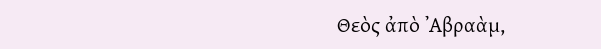Θεὸς ἀπὸ ᾿Αβραὰμ,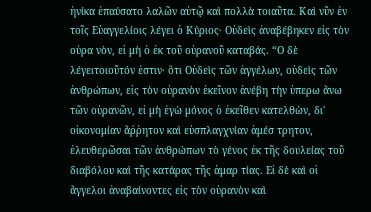ἡνίκα ἐπαύσατο λαλῶν αὐτῷ καὶ πολλὰ τοιαῦτα. Καὶ νῦν ἐν τοῖς Εὐαγγελίοις λέγει ὁ Κύριος· Οὐδεὶς ἀναβέβηκεν εἰς τὸν οὐρα νὸν, εἰ μὴ ὁ ἐκ τοῦ οὐρανοῦ καταβάς. “Ο δὲ λέγειτοιοῦτόν ἐστιν· ὅτι Οὐδεὶς τῶν ἀγγέλων, οὐδεὶς τῶν ἀνθρώπων, εἰς τὸν οὐρανὸν ἐκεῖνον ἀνέβη τὴν ὑπερω ἄνω τῶν οὐρανῶν, εἰ μὴ ἐγὼ μόνος ὁ ἐκεῖθεν κατελθὼν, δι' οἰκονομίαν ἄῤῥητον καὶ εὐσπλαγχνίαν ἀμέσ τρητον, ἐλευθερῶσαι τῶν ἀνθρώπων τὸ γένος ἐκ τῆς δουλείας τοῦ διαβόλου καὶ τῆς κατάρας τῆς ἁμαρ τίας. Εἰ δὲ καὶ οἱ ἄγγελοι ἀναβαίνοντες εἰς τὸν οὐρανὸν καὶ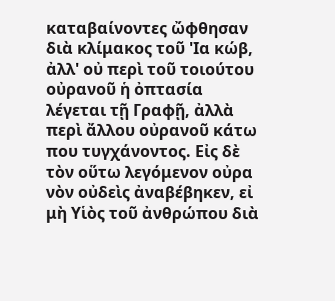καταβαίνοντες ὤφθησαν διὰ κλίμακος τοῦ 'Ια κώβ, ἀλλ' οὐ περὶ τοῦ τοιούτου οὐρανοῦ ἡ ὀπτασία λέγεται τῇ Γραφῇ, ἀλλὰ περὶ ἄλλου οὐρανοῦ κάτω που τυγχάνοντος. Εἰς δὲ τὸν οὕτω λεγόμενον οὐρα νὸν οὐδεὶς ἀναβέβηκεν, εἰ μὴ Υἱὸς τοῦ ἀνθρώπου διὰ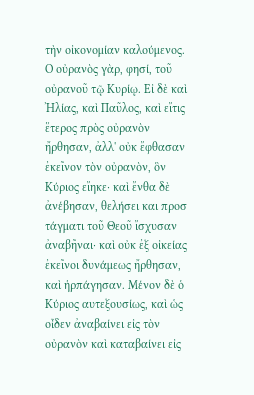τὴν οἰκονομίαν καλούμενος. Ο οὐρανὸς γὰρ, φησί, τοῦ οὐρανοῦ τῷ Κυρίῳ. Εἰ δὲ καὶ Ἠλίας, καὶ Παῦλος, καὶ εἴτις ἕτερος πρὸς οὐρανὸν ἤρθησαν, ἀλλ' οὐκ ἔφθασαν ἐκεῖνον τὸν οὐρανὸν, ὃν Κύριος εἴηκε· καὶ ἔνθα δὲ ἀνέβησαν, θελήσει και προσ τάγματι τοῦ Θεοῦ ἴσχυσαν ἀναβῆναι· καὶ οὐκ ἐξ οἰκείας ἐκεῖνοι δυνάμεως ἤρθησαν, καὶ ἡρπάγησαν. Μένον δὲ ὁ Κύριος αυτεξουσίως, καὶ ὡς οἶδεν ἀναβαίνει εἰς τὸν οὐρανὸν καὶ καταβαίνει εἰς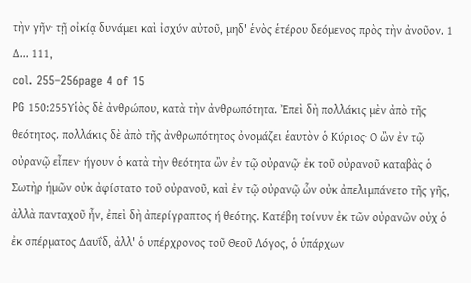τὴν γῆν· τῇ οἰκίᾳ δυνάμει καὶ ἰσχύν αὐτοῦ, μηδ' ἑνὸς ἑτέρου δεόμενος πρὸς τὴν ἀνοῦον. 1 Δ... 111,
col. 255–256page 4 of 15
PG 150:255Υἱὸς δὲ ἀνθρώπου, κατὰ τὴν ἀνθρωπότητα. Ἐπεὶ δὴ πολλάκις μὲν ἀπὸ τῆς θεότητος. πολλάκις δὲ ἀπὸ τῆς ἀνθρωπότητος ὀνομάζει ἑαυτὸν ὁ Κύριος· Ο ὢν ἐν τῷ οὐρανῷ εἶπεν· ήγουν ὁ κατὰ τὴν θεότητα ὢν ἐν τῷ οὐρανῷ· ἐκ τοῦ οὐρανοῦ καταβὰς ὁ Σωτὴρ ἡμῶν οὐκ ἀφίστατο τοῦ οὐρανοῦ, καὶ ἐν τῷ οὐρανῷ ὧν οὐκ ἀπελιμπάνετο τῆς γῆς, ἀλλὰ πανταχοῦ ἦν, ἐπεὶ δὴ ἀπερίγραπτος ή θεότης. Κατέβη τοίνυν ἐκ τῶν οὐρανῶν οὐχ ὁ ἐκ σπέρματος Δαυΐδ, ἀλλ' ὁ υπέρχρονος τοῦ Θεοῦ Λόγος, ὁ ὑπάρχων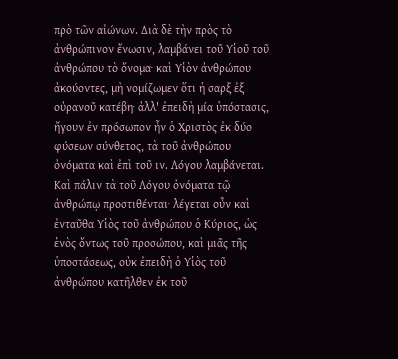πρὸ τῶν αἰώνων. Διὰ δὲ τὴν πρὸς τὸ ἀνθρώπινον ἔνωσιν, λαμβάνει τοῦ Υἱοῦ τοῦ ἀνθρώπου τὸ ὄνομα· καὶ Υἱὸν ἀνθρώπου ἀκούοντες, μὴ νομίζωμεν ὅτι ἡ σαρξ ἐξ οὐρανοῦ κατέβη· ἀλλ' ἐπειδὴ μία ὑπόστασις, ἤγουν ἐν πρόσωπον ἦν ὁ Χριστὸς ἐκ δύο φύσεων σύνθετος, τὰ τοῦ ἀνθρώπου ὀνόματα καὶ ἐπὶ τοῦ ιν. Λόγου λαμβάνεται. Καὶ πάλιν τὰ τοῦ Λόγου ὀνόματα τῷ ἀνθρώπῳ προστιθένται· λέγεται οὖν καὶ ἐνταῦθα Υἱὸς τοῦ ἀνθρώπου ὁ Κύριος, ὡς ἑνὸς ὄντως τοῦ προσώπου, καὶ μιᾶς τῆς ὑποστάσεως, οὐκ ἐπειδὴ ὁ Υἱὸς τοῦ ἀνθρώπου κατῆλθεν ἐκ τοῦ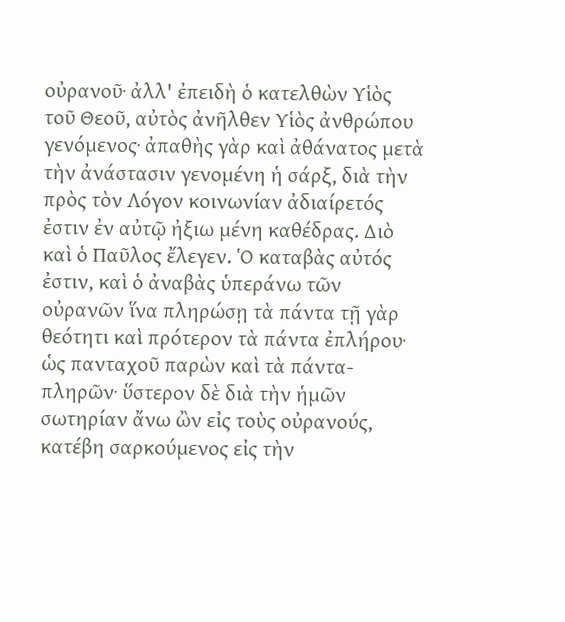οὐρανοῦ· ἀλλ' ἐπειδὴ ὁ κατελθὼν Υἱὸς τοῦ Θεοῦ, αὐτὸς ἀνῆλθεν Υἱὸς ἀνθρώπου γενόμενος· ἀπαθὴς γὰρ καὶ ἀθάνατος μετὰ τὴν ἀνάστασιν γενομένη ἡ σάρξ, διὰ τὴν πρὸς τὸν Λόγον κοινωνίαν ἀδιαίρετός ἐστιν ἐν αὐτῷ ἠξιω μένη καθέδρας. Διὸ καὶ ὁ Παῦλος ἔλεγεν. Ὁ καταβὰς αὐτός ἐστιν, καὶ ὁ ἀναβὰς ὑπεράνω τῶν οὐρανῶν ἵνα πληρώσῃ τὰ πάντα τῇ γὰρ θεότητι καὶ πρότερον τὰ πάντα ἐπλήρου· ὡς πανταχοῦ παρὼν καὶ τὰ πάντα-πληρῶν· ὕστερον δὲ διὰ τὴν ἡμῶν σωτηρίαν ἄνω ὢν εἰς τοὺς οὐρανούς, κατέβη σαρκούμενος εἰς τὴν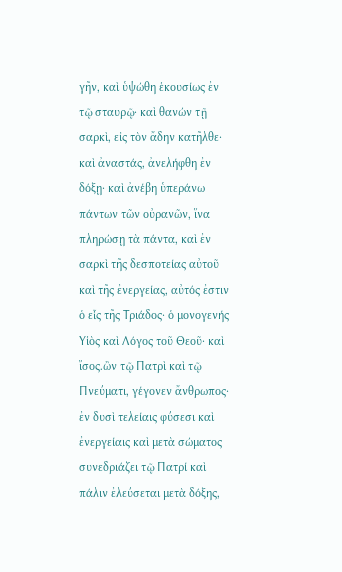γῆν, καὶ ὑψώθη ἑκουσίως ἐν τῷ σταυρῷ· καὶ θανών τῇ σαρκὶ, εἰς τὸν ἄδην κατῆλθε· καὶ ἀναστάς, ἀνελήφθη ἐν δόξῃ· καὶ ἀνέβη ὑπεράνω πάντων τῶν οὐρανῶν, ἵνα πληρώσῃ τὰ πάντα, καὶ ἐν σαρκὶ τῆς δεσποτείας αὐτοῦ καὶ τῆς ἐνεργείας, αὐτός ἐστιν ὁ εἷς τῆς Τριάδος· ὁ μονογενής Υἱὸς καὶ Λόγος τοῦ Θεοῦ· καὶ ἴσος.ὢν τῷ Πατρὶ καὶ τῷ Πνεύματι, γέγονεν ἄνθρωπος· ἐν δυσὶ τελείαις φύσεσι καὶ ἐνεργείαις καὶ μετὰ σώματος συνεδριάζει τῷ Πατρί καὶ πάλιν ἐλεύσεται μετὰ δόξης,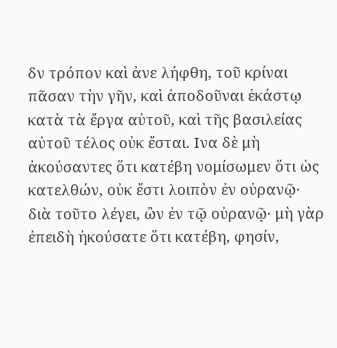δν τρόπον καὶ ἀνε λήφθη, τοῦ κρίναι πᾶσαν τὴν γῆν, καὶ ἀποδοῦναι ἑκάστῳ κατὰ τὰ ἔργα αὐτοῦ, καὶ τῆς βασιλείας αὐτοῦ τέλος οὐκ ἔσται. Ινα δὲ μὴ ἀκούσαντες ὅτι κατέβη νομίσωμεν ὅτι ὡς κατελθών, οὐκ ἔστι λοιπὸν ἐν οὐρανῷ· διὰ τοῦτο λέγει, ὢν ἐν τῷ οὐρανῷ· μὴ γὰρ ἐπειδὴ ἠκούσατε ὅτι κατέβη, φησίν,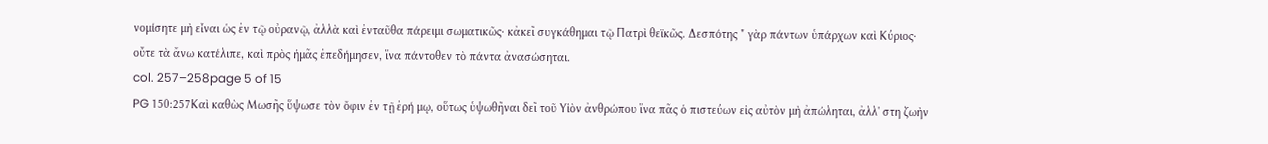νομίσητε μὴ εἶναι ὡς ἐν τῷ οὐρανῷ, ἀλλὰ καὶ ἐνταῦθα πάρειμι σωματικῶς· κἀκεῖ συγκάθημαι τῷ Πατρὶ θεϊκῶς. Δεσπότης " γὰρ πάντων ὑπάρχων καὶ Κύριος· οὔτε τὰ ἄνω κατέλιπε, καὶ πρὸς ἡμᾶς ἐπεδήμησεν, ἵνα πάντοθεν τὸ πάντα ἀνασώσηται.
col. 257–258page 5 of 15
PG 150:257Καὶ καθὼς Μωσῆς ὕψωσε τὸν ὄφιν ἐν τῇ ἐρή μῳ, οὕτως ὑψωθῆναι δεῖ τοῦ Υἱὸν ἀνθρώπου ἵνα πᾶς ὁ πιστεύων εἰς αὐτὸν μὴ ἀπώληται, ἀλλ' στη ζωὴν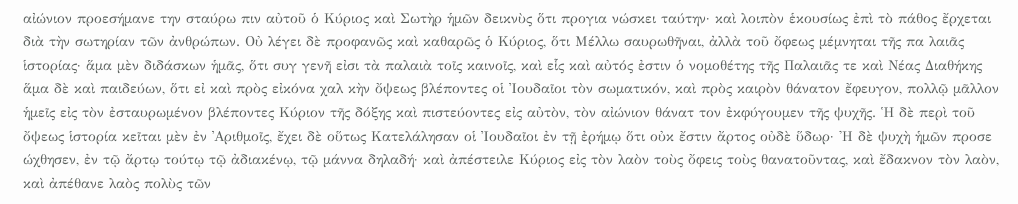αἰώνιον προεσήμανε την σταύρω πιν αὐτοῦ ὁ Κύριος καὶ Σωτὴρ ἡμῶν δεικνὺς ὅτι προγια νώσκει ταύτην· καὶ λοιπὸν ἑκουσίως ἐπὶ τὸ πάθος ἔρχεται διὰ τὴν σωτηρίαν τῶν ἀνθρώπων. Οὐ λέγει δὲ προφανῶς καὶ καθαρῶς ὁ Κύριος, ὅτι Μέλλω σαυρωθῆναι, ἀλλὰ τοῦ ὄφεως μέμνηται τῆς πα λαιᾶς ἱστορίας· ἅμα μὲν διδάσκων ἡμᾶς, ὅτι συγ γενῆ εἰσι τὰ παλαιὰ τοῖς καινοῖς, καὶ εἷς καὶ αὐτός ἐστιν ὁ νομοθέτης τῆς Παλαιᾶς τε καὶ Νέας Διαθήκης ἅμα δὲ καὶ παιδεύων, ὅτι εἰ καὶ πρὸς εἰκόνα χαλ κὴν ὄψεως βλέποντες οἱ Ἰουδαῖοι τὸν σωματικόν, καὶ πρὸς καιρὸν θάνατον ἔφευγον, πολλῷ μᾶλλον ἡμεῖς εἰς τὸν ἐσταυρωμένον βλέποντες Κύριον τῆς δόξης καὶ πιστεύοντες εἰς αὐτὸν, τὸν αἰώνιον θάνατ τον ἐκφύγουμεν τῆς ψυχῆς. Ἡ δὲ περὶ τοῦ ὄψεως ἱστορία κεῖται μὲν ἐν ᾿Αριθμοῖς, ἔχει δὲ οὕτως Κατελάλησαν οἱ Ἰουδαῖοι ἐν τῇ ἐρήμῳ ὅτι οὐκ ἔστιν ἄρτος οὐδὲ ὕδωρ· 'Η δὲ ψυχὴ ἡμῶν προσε ώχθησεν, ἐν τῷ ἄρτῳ τούτῳ τῷ ἀδιακένῳ, τῷ μάννα δηλαδή· καὶ ἀπέστειλε Κύριος εἰς τὸν λαὸν τοὺς ὄφεις τοὺς θανατοῦντας, καὶ ἔδακνον τὸν λαὸν, καὶ ἀπέθανε λαὸς πολὺς τῶν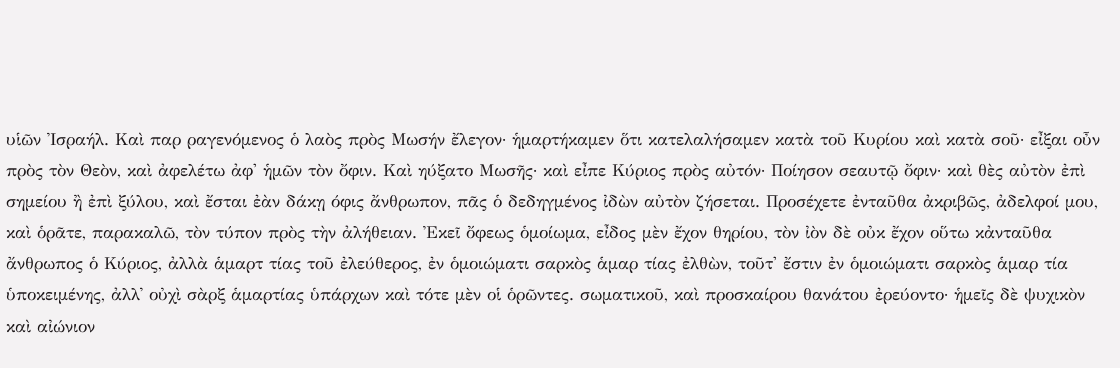υἱῶν Ἰσραήλ. Καὶ παρ ραγενόμενος ὁ λαὸς πρὸς Μωσήν ἔλεγον· ἡμαρτήκαμεν ὅτι κατελαλήσαμεν κατὰ τοῦ Κυρίου καὶ κατὰ σοῦ· εἶξαι οὖν πρὸς τὸν Θεὸν, καὶ ἀφελέτω ἀφ' ἡμῶν τὸν ὄφιν. Καὶ ηύξατο Μωσῆς· καὶ εἶπε Κύριος πρὸς αὐτόν· Ποίησον σεαυτῷ ὄφιν· καὶ θὲς αὐτὸν ἐπὶ σημείου ἢ ἐπὶ ξύλου, καὶ ἔσται ἐὰν δάκῃ όφις ἄνθρωπον, πᾶς ὁ δεδηγμένος ἰδὼν αὐτὸν ζήσεται. Προσέχετε ἐνταῦθα ἀκριβῶς, ἀδελφοί μου, καὶ ὁρᾶτε, παρακαλῶ, τὸν τύπον πρὸς τὴν ἀλήθειαν. Ἐκεῖ ὄφεως ὁμοίωμα, εἶδος μὲν ἔχον θηρίου, τὸν ἰὸν δὲ οὐκ ἔχον οὕτω κἀνταῦθα ἄνθρωπος ὁ Κύριος, ἀλλὰ ἁμαρτ τίας τοῦ ἐλεύθερος, ἐν ὁμοιώματι σαρκὸς ἁμαρ τίας ἐλθὼν, τοῦτ' ἔστιν ἐν ὁμοιώματι σαρκὸς ἁμαρ τία ὑποκειμένης, ἀλλ᾽ οὐχὶ σὰρξ ἁμαρτίας ὑπάρχων καὶ τότε μὲν οἱ ὁρῶντες. σωματικοῦ, καὶ προσκαίρου θανάτου ἐρεύοντο· ἡμεῖς δὲ ψυχικὸν καὶ αἰώνιον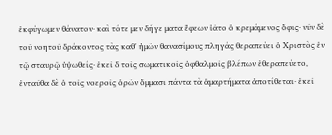ἐκφύγωμεν θάνατον· καὶ τότε μεν δήγε ματα ἔφεων ἰᾶτο ὁ κρεμάμενος ὄφις· νῦν δὲ τοῦ νοητοῦ δράκοντος τὰς καθ' ἡμῶν θανασίμους πληγάς θεραπεύει ὁ Χριστὸς ἐν τῷ σταυρῷ ὑψωθείς· ἐκεῖ δ τοῖς σωματικοῖς ὀφθαλμοῖς βλέπων ἐθεραπεύετο, ἐνταῦθα δὲ ὁ τοῖς νοεροῖς ὁρῶν ὄμμασι πάντα τὰ ἁμαρτήματα ἀποτίθεται· ἐκεῖ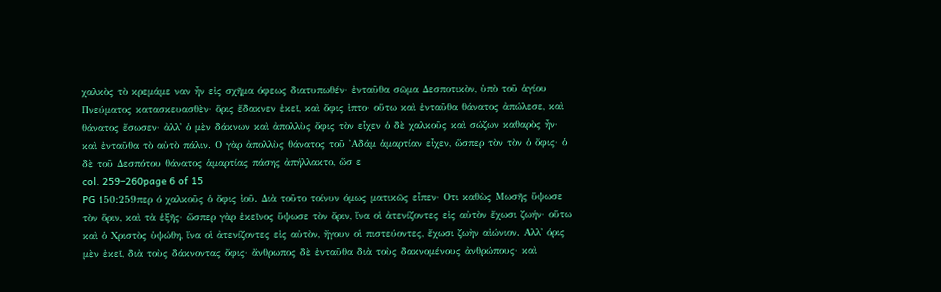χαλκὸς τὸ κρεμάμε ναν ἦν εἰς σχῆμα όφεως διατυπωθέν· ἐνταῦθα σῶμα Δεσποτικὸν, ὑπὸ τοῦ ἁγίου Πνεύματος κατασκευασθὲν· ὅρις ἔδακνεν ἐκεῖ, καὶ ὄφις ἰπτο· οὕτω καὶ ἐνταῦθα θάνατος ἀπώλεσε, καὶ θάνατος ἔσωσεν· ἀλλ᾽ ὁ μὲν δάκνων καὶ ἀπολλὺς ὄφις τὸν εἶχεν ὁ δὲ χαλκοῦς καὶ σώζων καθαρὸς ἦν· καὶ ἐνταῦθα τὸ αὐτὸ πάλιν. Ο γὰρ ἀπολλὺς θάνατος τοῦ ᾿Αδάμ ἁμαρτίαν εἶχεν, ὥσπερ τὸν τὸν ὁ ὄφις· ὁ δὲ τοῦ Δεσπότου θάνατος ἁμαρτίας πάσης ἀπήλλακτο, ὥσ ε
col. 259–260page 6 of 15
PG 150:259περ ό χαλκοῦς ὁ ὄφις ἰοῦ. Διὰ τοῦτο τοίνυν όμως ματικῶς εἶπεν· Οτι καθὼς Μωσῆς ὕψωσε τὸν ὅριν, καὶ τὰ ἑξῆς· ὥσπερ γὰρ ἐκεῖνος ὕψωσε τὸν ὄριν, ἵνα οἱ ἀτενίζοντες εἰς αὐτὸν ἔχωσι ζωήν· οὕτω καὶ ὁ Χριστὸς ὑψώθη, ἵνα οἱ ἀτενίζοντες εἰς αὐτὸν, ἤγουν οἱ πιστεύοντες, ἔχωσι ζωὴν αἰώνιον. Αλλ' όρις μὲν ἐκεῖ, διὰ τοὺς δάκνοντας ὄφις· ἄνθρωπος δὲ ἐνταῦθα διὰ τοὺς δακνομένους ἀνθρώπους· καὶ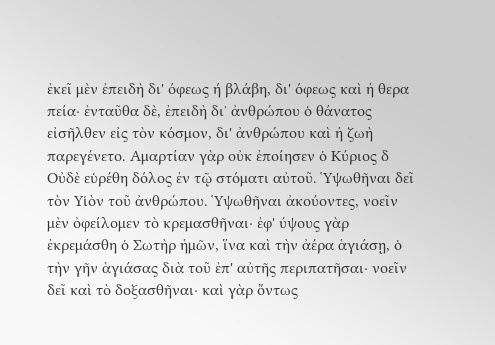ἐκεῖ μὲν ἐπειδὴ δι' όφεως ή βλάβη, δι' όφεως καὶ ἡ θερα πεία· ἐνταῦθα δὲ, ἐπειδὴ δι᾿ ἀνθρώπου ὁ θάνατος εἰσῆλθεν εἰς τὸν κόσμον, δι' ἀνθρώπου καὶ ἡ ζωὴ παρεγένετο. Αμαρτίαν γὰρ οὐκ ἐποίησεν ὁ Κύριος δ Οὐδὲ εὑρέθη δόλος ἐν τῷ στόματι αὐτοῦ. Ὑψωθῆναι δεῖ τὸν Υἱὸν τοῦ ἀνθρώπου. Ὑψωθῆναι ἀκούοντες, νοεῖν μὲν ὀφείλομεν τὸ κρεμασθῆναι· ἐφ' ύψους γὰρ ἐκρεμάσθη ὁ Σωτὴρ ἡμῶν, ἵνα καὶ τὴν ἀέρα ἁγιάσῃ, ὁ τὴν γῆν ἁγιάσας διὰ τοῦ ἐπ' αὐτῆς περιπατῆσαι· νοεῖν δεῖ καὶ τὸ δοξασθῆναι· καὶ γὰρ ὄντως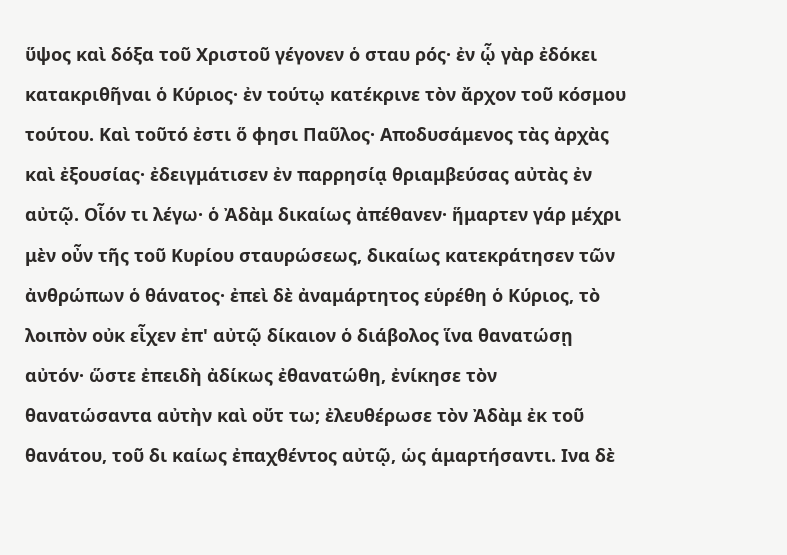ὕψος καὶ δόξα τοῦ Χριστοῦ γέγονεν ὁ σταυ ρός· ἐν ᾧ γὰρ ἐδόκει κατακριθῆναι ὁ Κύριος· ἐν τούτῳ κατέκρινε τὸν ἄρχον τοῦ κόσμου τούτου. Καὶ τοῦτό ἐστι ὅ φησι Παῦλος· Αποδυσάμενος τὰς ἀρχὰς καὶ ἐξουσίας· ἐδειγμάτισεν ἐν παρρησίᾳ θριαμβεύσας αὐτὰς ἐν αὐτῷ. Οἷόν τι λέγω· ὁ Ἀδὰμ δικαίως ἀπέθανεν· ἥμαρτεν γάρ μέχρι μὲν οὖν τῆς τοῦ Κυρίου σταυρώσεως, δικαίως κατεκράτησεν τῶν ἀνθρώπων ὁ θάνατος· ἐπεὶ δὲ ἀναμάρτητος εὑρέθη ὁ Κύριος, τὸ λοιπὸν οὐκ εἶχεν ἐπ' αὐτῷ δίκαιον ὁ διάβολος ἵνα θανατώσῃ αὐτόν· ὥστε ἐπειδὴ ἀδίκως ἐθανατώθη, ἐνίκησε τὸν θανατώσαντα αὐτὴν καὶ οὔτ τω; ἐλευθέρωσε τὸν Ἀδὰμ ἐκ τοῦ θανάτου, τοῦ δι καίως ἐπαχθέντος αὐτῷ, ὡς ἁμαρτήσαντι. Ινα δὲ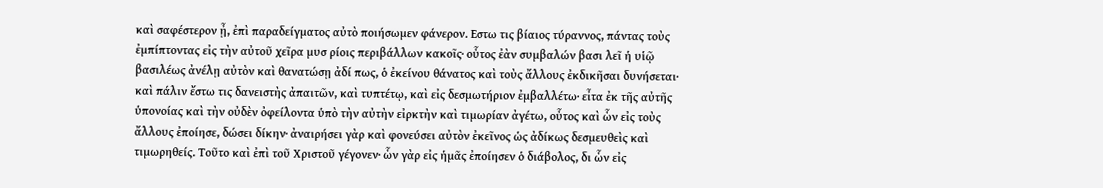καὶ σαφέστερον ᾖ, ἐπὶ παραδείγματος αὐτὸ ποιήσωμεν φάνερον. Εστω τις βίαιος τύραννος, πάντας τοὺς ἐμπίπτοντας εἰς τὴν αὐτοῦ χεῖρα μυσ ρίοις περιβάλλων κακοῖς· οὗτος ἐὰν συμβαλών βασι λεῖ ἡ υἱῷ βασιλέως ἀνέλῃ αὐτὸν καὶ θανατώσῃ ἀδί πως, ὁ ἐκείνου θάνατος καὶ τοὺς ἄλλους ἐκδικῆσαι δυνήσεται· καὶ πάλιν ἔστω τις δανειστὴς ἀπαιτῶν, καὶ τυπτέτῳ, καὶ εἰς δεσμωτήριον ἐμβαλλέτω· εἶτα ἐκ τῆς αὐτῆς ὑπονοίας καὶ τὴν οὐδὲν ὀφείλοντα ὑπὸ τὴν αὐτὴν εἰρκτὴν καὶ τιμωρίαν ἀγέτω, οὗτος καὶ ὧν εἰς τοὺς ἄλλους ἐποίησε, δώσει δίκην· ἀναιρήσει γὰρ καὶ φονεύσει αὐτὸν ἐκεῖνος ὡς ἀδίκως δεσμευθεὶς καὶ τιμωρηθείς. Τοῦτο καὶ ἐπὶ τοῦ Χριστοῦ γέγονεν· ὧν γὰρ εἰς ἡμᾶς ἐποίησεν ὁ διάβολος, δι ὧν εἰς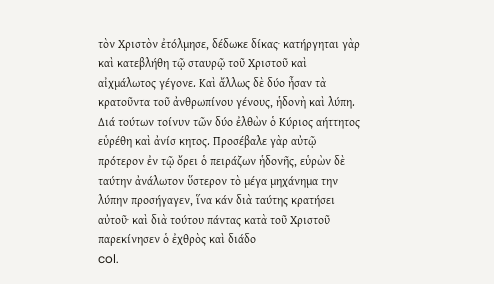τὸν Χριστὸν ἐτόλμησε, δέδωκε δίκας· κατήργηται γὰρ καὶ κατεβλήθη τῷ σταυρῷ τοῦ Χριστοῦ καὶ αἰχμάλωτος γέγονε. Καὶ ἄλλως δὲ δύο ἦσαν τὰ κρατοῦντα τοῦ ἀνθρωπίνου γένους, ἡδονὴ καὶ λύπη. Διά τούτων τοίνυν τῶν δύο ἐλθὼν ὁ Κύριος αήττητος εὑρέθη καὶ ἀνίσ κητος. Προσέβαλε γὰρ αὐτῷ πρότερον ἐν τῷ ὄρει ὁ πειράζων ἡδονῆς, εὑρὼν δὲ ταύτην ἀνάλωτον ὕστερον τὸ μέγα μηχάνημα την λύπην προσήγαγεν, ἵνα κάν διὰ ταύτης κρατήσει αὐτοῦ· καὶ διὰ τούτου πάντας κατὰ τοῦ Χριστοῦ παρεκίνησεν ὁ ἐχθρὸς καὶ διάδο
col.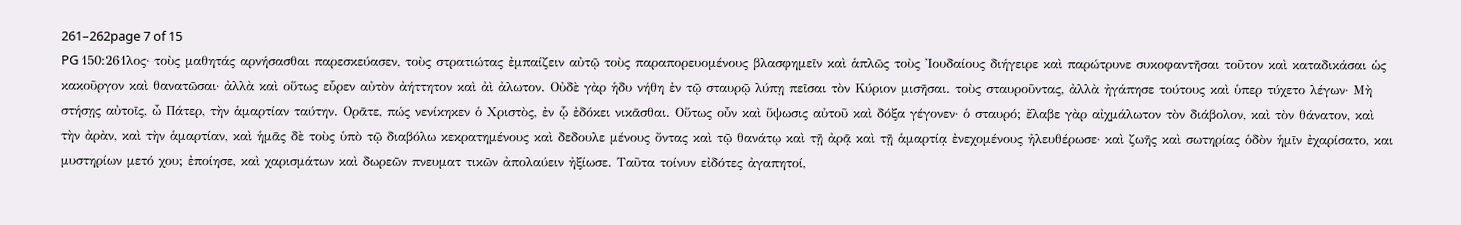261–262page 7 of 15
PG 150:261λος· τοὺς μαθητάς αρνήσασθαι παρεσκεύασεν, τοὺς στρατιώτας ἐμπαίζειν αὐτῷ τοὺς παραπορευομένους βλασφημεῖν καὶ ἁπλῶς τοὺς Ἰουδαίους διήγειρε καὶ παρώτρυνε συκοφαντῆσαι τοῦτον καὶ καταδικάσαι ὡς κακοῦργον καὶ θανατῶσαι· ἀλλὰ καὶ οὕτως εὗρεν αὐτὸν ἀήττητον καὶ ἀὶ ἀλωτον. Οὐδὲ γὰρ ἡδυ νήθη ἐν τῷ σταυρῷ λύπῃ πεῖσαι τὸν Κύριον μισῆσαι. τοὺς σταυροῦντας, ἀλλὰ ἠγάπησε τούτους καὶ ὑπερ τύχετο λέγων· Μὴ στήσῃς αὐτοῖς, ὦ Πάτερ, τὴν ἁμαρτίαν ταύτην. Ορᾶτε, πώς νενίκηκεν ὁ Χριστὸς, ἐν ᾧ ἐδόκει νικᾶσθαι. Οὕτως οὖν καὶ ὕψωσις αὐτοῦ καὶ δόξα γέγονεν· ὁ σταυρό; ἔλαβε γὰρ αἰχμάλωτον τὸν διάβολον, καὶ τὸν θάνατον, καὶ τὴν ἀρὰν, καὶ τὴν ἁμαρτίαν, καὶ ἡμᾶς δὲ τοὺς ὑπὸ τῷ διαβόλω κεκρατημένους καὶ δεδουλε μένους ὄντας καὶ τῷ θανάτῳ καὶ τῇ ἀρᾷ καὶ τῇ ἁμαρτίᾳ ἐνεχομένους ἠλευθέρωσε· καὶ ζωῆς καὶ σωτηρίας ὁδὸν ἡμῖν ἐχαρίσατο, και μυστηρίων μετό χου; ἐποίησε, καὶ χαρισμάτων καὶ δωρεῶν πνευματ τικῶν ἀπολαύειν ἠξίωσε. Ταῦτα τοίνυν εἰδότες ἀγαπητοί,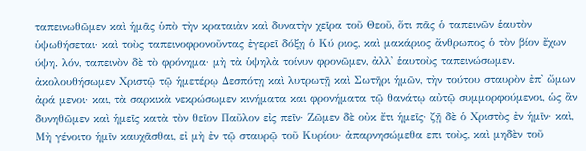ταπεινωθῶμεν καὶ ἡμᾶς ὑπὸ τὴν κραταιὰν καὶ δυνατὴν χεῖρα τοῦ Θεοῦ, ὅτι πᾶς ὁ ταπεινῶν ἑαυτὸν ὑψωθήσεται· καὶ τοὺς ταπεινοφρονοῦντας ἐγερεῖ δόξῃ ὁ Κύ ριος, καὶ μακάριος ἄνθρωπος ὁ τὸν βίον ἔχων ύψη. λόν, ταπεινὸν δὲ τὸ φρόνημα· μὴ τὰ ὑψηλὰ τοίνυν φρονῶμεν, ἀλλ᾽ ἑαυτοὺς ταπεινώσωμεν. ἀκολουθήσωμεν Χριστῷ τῷ ἡμετέρῳ Δεσπότῃ καὶ λυτρωτῇ καὶ Σωτῆρι ἡμῶν, τὴν τούτου σταυρὸν ἐπ᾽ ὤμων ἀρά μενοι· και, τὰ σαρκικὰ νεκρώσωμεν κινήματα και φρονήματα τῷ θανάτῳ αὐτῷ συμμορφούμενοι, ὡς ἂν δυνηθῶμεν καὶ ἡμεῖς κατὰ τὸν θεῖον Παῦλον εἰς πεῖν· Ζῶμεν δὲ οὐκ ἔτι ἡμεῖς· ζῇ δὲ ὁ Χριστὸς ἐν ἡμῖν· καὶ, Μὴ γένοιτο ἡμῖν καυχᾶσθαι, εἰ μὴ ἐν τῷ σταυρῷ τοῦ Κυρίου· ἀπαρνησώμεθα επι τοὺς, καὶ μηδὲν τοῦ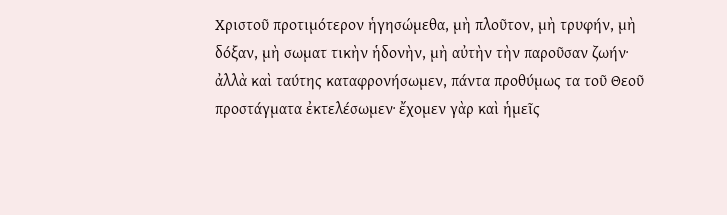Χριστοῦ προτιμότερον ἡγησώμεθα, μὴ πλοῦτον, μὴ τρυφήν, μὴ δόξαν, μὴ σωματ τικὴν ἡδονὴν, μὴ αὐτὴν τὴν παροῦσαν ζωήν· ἀλλὰ καὶ ταύτης καταφρονήσωμεν, πάντα προθύμως τα τοῦ Θεοῦ προστάγματα ἐκτελέσωμεν· ἔχομεν γὰρ καὶ ἡμεῖς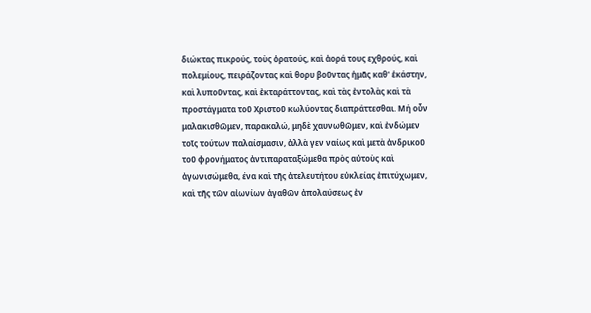διώκτας πικρούς, τοὺς ὁρατούς, καὶ ἀορά τους εχθρούς, καὶ πολεμίους, πειράζοντας καὶ θορυ βοῦντας ἡμᾶς καθ' ἑκάστην, καὶ λυποῦντας, καὶ ἐκταράττοντας, καὶ τὰς ἐντολὰς καὶ τὰ προστάγματα τοῦ Χριστοῦ κωλύοντας διαπράττεσθαι. Μή οὖν μαλακισθῶμεν, παρακαλώ, μηδὲ χαυνωθῶμεν, καὶ ἐνδώμεν τοῖς τούτων παλαίσμασιν, ἀλλὰ γεν ναίως καὶ μετὰ ἀνδρικοῦ τοῦ φρονήματος ἀντιπαραταξώμεθα πρὸς αὐτοὺς καὶ ἀγωνισώμεθα, ένα καὶ τῆς ἀτελευτήτου εὐκλείας ἐπιτύχωμεν, καὶ τῆς τῶν αἰωνίων ἀγαθῶν ἀπολαύσεως ἐν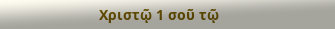Χριστῷ 1 σοῦ τῷ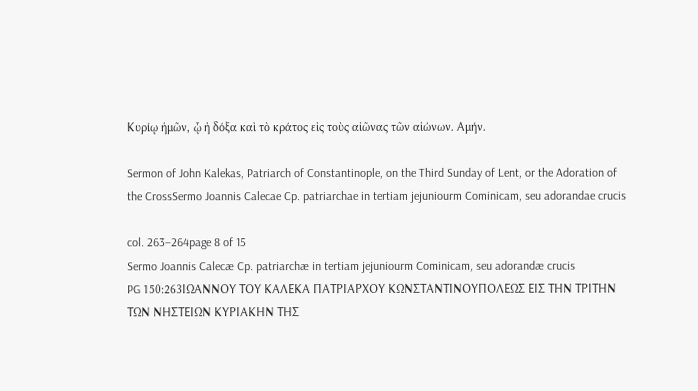Κυρίῳ ἡμῶν, ᾧ ἡ δόξα καὶ τὸ κράτος εἰς τοὺς αἰῶνας τῶν αἰώνων. Αμήν.

Sermon of John Kalekas, Patriarch of Constantinople, on the Third Sunday of Lent, or the Adoration of the CrossSermo Joannis Calecae Cp. patriarchae in tertiam jejuniourm Cominicam, seu adorandae crucis

col. 263–264page 8 of 15
Sermo Joannis Calecæ Cp. patriarchæ in tertiam jejuniourm Cominicam, seu adorandæ crucis
PG 150:263ΙΩΑΝΝΟΥ ΤΟΥ ΚΑΛΕΚΑ ΠΑΤΡΙΑΡΧΟΥ ΚΩΝΣΤΑΝΤΙΝΟΥΠΟΛΕΩΣ ΕΙΣ ΤΗΝ ΤΡΙΤΗΝ ΤΩΝ ΝΗΣΤΕΙΩΝ ΚΥΡΙΑΚΗΝ ΤΗΣ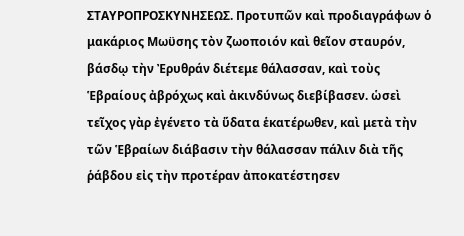ΣΤΑΥΡΟΠΡΟΣΚΥΝΗΣΕΩΣ. Προτυπῶν καὶ προδιαγράφων ὁ μακάριος Μωϋσης τὸν ζωοποιόν καὶ θεῖον σταυρόν, βάσδῳ τὴν Ἐρυθράν διέτεμε θάλασσαν, καὶ τοὺς Ἑβραίους ἀβρόχως καὶ ἀκινδύνως διεβίβασεν. ὡσεὶ τεῖχος γὰρ ἐγένετο τὰ ὕδατα ἑκατέρωθεν, καὶ μετὰ τὴν τῶν Ἑβραίων διάβασιν τὴν θάλασσαν πάλιν διὰ τῆς ῥάβδου εἰς τὴν προτέραν ἀποκατέστησεν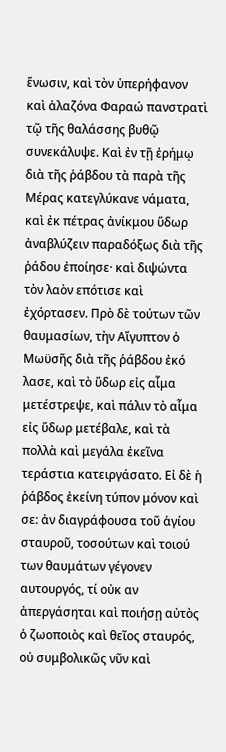ἕνωσιν, καὶ τὸν ὑπερήφανον καὶ ἀλαζόνα Φαραώ πανστρατὶ τῷ τῆς θαλάσσης βυθῷ συνεκάλυψε. Καὶ ἐν τῇ ἐρήμῳ διὰ τῆς ῥάβδου τὰ παρὰ τῆς Μέρας κατεγλύκανε νάματα, καὶ ἐκ πέτρας ἀνίκμου ὕδωρ ἀναβλύζειν παραδόξως διὰ τῆς ῥάδου ἐποίησε· καὶ διψώντα τὸν λαὸν επότισε καὶ ἐχόρτασεν. Πρὸ δὲ τούτων τῶν θαυμασίων, τὴν Αἴγυπτον ὁ Μωϋσῆς διὰ τῆς ῥάβδου ἐκό λασε, καὶ τὸ ὕδωρ εἰς αἷμα μετέστρεψε, καὶ πάλιν τὸ αἷμα εἰς ὕδωρ μετέβαλε, καὶ τὰ πολλὰ καὶ μεγάλα ἐκεῖνα τεράστια κατειργάσατο. Εἰ δὲ ἡ ῥάβδος ἐκείνη τύπον μόνον καὶ σε: ἀν διαγράφουσα τοῦ ἁγίου σταυροῦ, τοσούτων καὶ τοιού των θαυμάτων γέγονεν αυτουργός, τί οὐκ αν ἀπεργάσηται καὶ ποιήσῃ αὐτὸς ὁ ζωοποιὸς καὶ θεῖος σταυρός, οὐ συμβολικῶς νῦν καὶ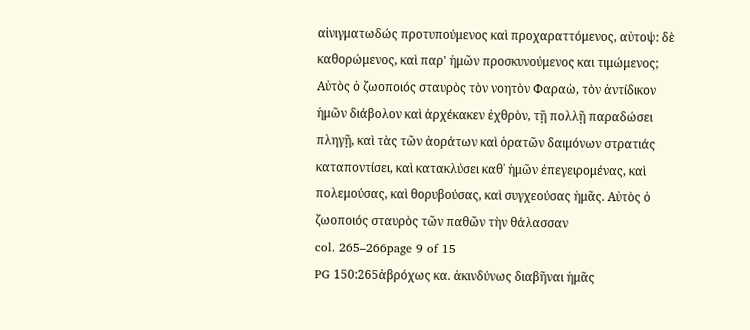αἰνιγματωδώς προτυπούμενος καὶ προχαραττόμενος, αὐτοψ: δὲ καθορώμενος, καὶ παρ' ἡμῶν προσκυνούμενος και τιμώμενος; Αὐτὸς ὁ ζωοποιός σταυρὸς τὸν νοητὸν Φαραὼ, τὸν ἀντίδικον ἡμῶν διάβολον καὶ ἀρχέκακεν ἐχθρὸν, τῇ πολλῇ παραδώσει πληγῇ, καὶ τὰς τῶν ἀοράτων καὶ ὁρατῶν δαιμόνων στρατιάς καταποντίσει, καὶ κατακλύσει καθ᾿ ἡμῶν ἐπεγειρομένας, καὶ πολεμούσας, καὶ θορυβούσας, καὶ συγχεούσας ἡμᾶς. Αὐτὸς ὁ ζωοποιός σταυρὸς τῶν παθῶν τὴν θάλασσαν
col. 265–266page 9 of 15
PG 150:265ἀβρόχως κα. ἀκινδύνως διαβῆναι ἡμᾶς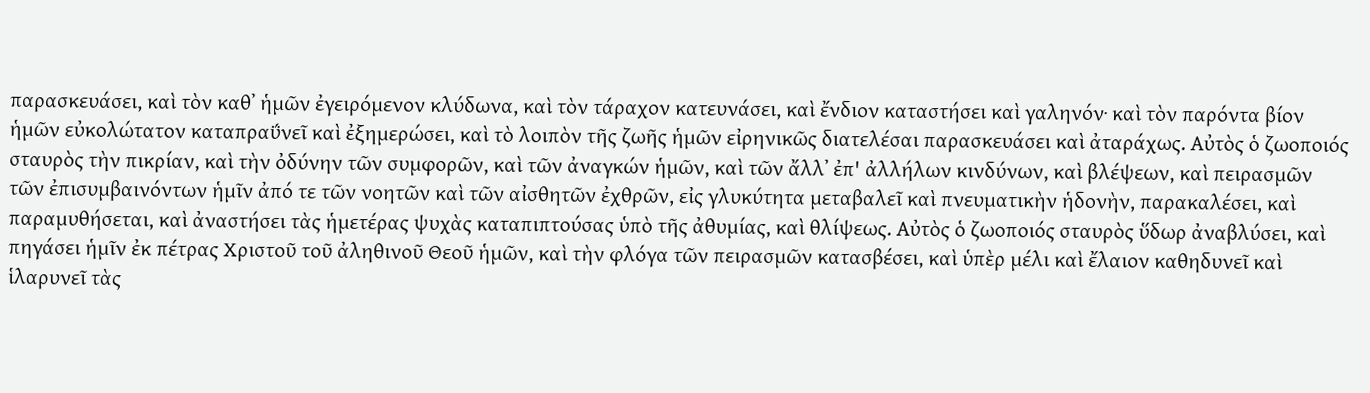παρασκευάσει, καὶ τὸν καθ᾿ ἡμῶν ἐγειρόμενον κλύδωνα, καὶ τὸν τάραχον κατευνάσει, καὶ ἔνδιον καταστήσει καὶ γαληνόν· καὶ τὸν παρόντα βίον ἡμῶν εὐκολώτατον καταπραΰνεῖ καὶ ἐξημερώσει, καὶ τὸ λοιπὸν τῆς ζωῆς ἡμῶν εἰρηνικῶς διατελέσαι παρασκευάσει καὶ ἀταράχως. Αὐτὸς ὁ ζωοποιός σταυρὸς τὴν πικρίαν, καὶ τὴν ὀδύνην τῶν συμφορῶν, καὶ τῶν ἀναγκών ἡμῶν, καὶ τῶν ἄλλ᾽ ἐπ' ἀλλήλων κινδύνων, καὶ βλέψεων, καὶ πειρασμῶν τῶν ἐπισυμβαινόντων ἡμῖν ἀπό τε τῶν νοητῶν καὶ τῶν αἰσθητῶν ἐχθρῶν, εἰς γλυκύτητα μεταβαλεῖ καὶ πνευματικὴν ἡδονὴν, παρακαλέσει, καὶ παραμυθήσεται, καὶ ἀναστήσει τὰς ἡμετέρας ψυχὰς καταπιπτούσας ὑπὸ τῆς ἀθυμίας, καὶ θλίψεως. Αὐτὸς ὁ ζωοποιός σταυρὸς ὕδωρ ἀναβλύσει, καὶ πηγάσει ἡμῖν ἐκ πέτρας Χριστοῦ τοῦ ἀληθινοῦ Θεοῦ ἡμῶν, καὶ τὴν φλόγα τῶν πειρασμῶν κατασβέσει, καὶ ὑπὲρ μέλι καὶ ἔλαιον καθηδυνεῖ καὶ ἱλαρυνεῖ τὰς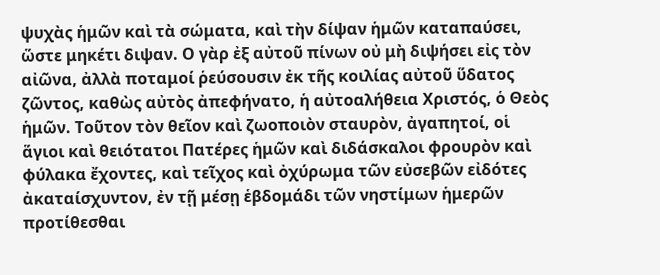ψυχὰς ἡμῶν καὶ τὰ σώματα, καὶ τὴν δίψαν ἡμῶν καταπαύσει, ὥστε μηκέτι διψαν. Ο γὰρ ἐξ αὐτοῦ πίνων οὐ μὴ διψήσει εἰς τὸν αἰῶνα, ἀλλὰ ποταμοί ῥεύσουσιν ἐκ τῆς κοιλίας αὐτοῦ ὕδατος ζῶντος, καθὼς αὐτὸς ἀπεφήνατο, ἡ αὐτοαλήθεια Χριστός, ὁ Θεὸς ἡμῶν. Τοῦτον τὸν θεῖον καὶ ζωοποιὸν σταυρὸν, ἀγαπητοί, οἱ ἅγιοι καὶ θειότατοι Πατέρες ἡμῶν καὶ διδάσκαλοι φρουρὸν καὶ φύλακα ἔχοντες, καὶ τεῖχος καὶ ὀχύρωμα τῶν εὐσεβῶν εἰδότες ἀκαταίσχυντον, ἐν τῇ μέσῃ ἑβδομάδι τῶν νηστίμων ἡμερῶν προτίθεσθαι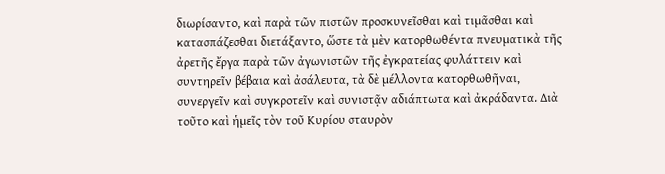διωρίσαντο, καὶ παρὰ τῶν πιστῶν προσκυνεῖσθαι καὶ τιμᾶσθαι καὶ κατασπάζεσθαι διετάξαντο, ὥστε τὰ μὲν κατορθωθέντα πνευματικὰ τῆς ἀρετῆς ἔργα παρὰ τῶν ἀγωνιστῶν τῆς ἐγκρατείας φυλάττειν καὶ συντηρεῖν βέβαια καὶ ἀσάλευτα, τὰ δὲ μέλλοντα κατορθωθῆναι, συνεργεῖν καὶ συγκροτεῖν καὶ συνιστᾷν αδιάπτωτα καὶ ἀκράδαντα. Διὰ τοῦτο καὶ ἡμεῖς τὸν τοῦ Κυρίου σταυρὸν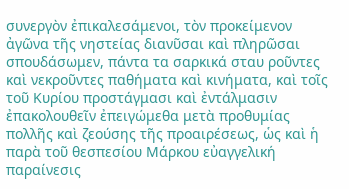συνεργὸν ἐπικαλεσάμενοι, τὸν προκείμενον ἀγῶνα τῆς νηστείας διανῦσαι καὶ πληρῶσαι σπουδάσωμεν, πάντα τα σαρκικά σταυ ροῦντες καὶ νεκροῦντες παθήματα καὶ κινήματα, καὶ τοῖς τοῦ Κυρίου προστάγμασι καὶ ἐντάλμασιν ἐπακολουθεῖν ἐπειγώμεθα μετὰ προθυμίας πολλῆς καὶ ζεούσης τῆς προαιρέσεως, ὡς καὶ ἡ παρὰ τοῦ θεσπεσίου Μάρκου εὐαγγελική παραίνεσις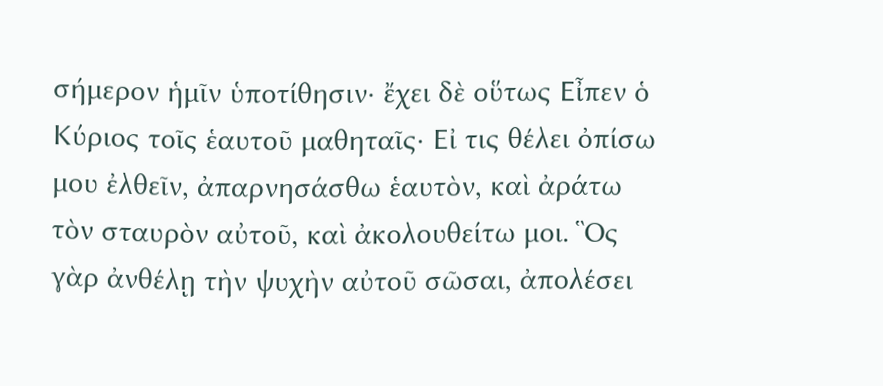σήμερον ἡμῖν ὑποτίθησιν· ἔχει δὲ οὕτως Εἶπεν ὁ Κύριος τοῖς ἑαυτοῦ μαθηταῖς· Εἰ τις θέλει ὀπίσω μου ἐλθεῖν, ἀπαρνησάσθω ἑαυτὸν, καὶ ἀράτω τὸν σταυρὸν αὐτοῦ, καὶ ἀκολουθείτω μοι. Ὃς γὰρ ἀνθέλῃ τὴν ψυχὴν αὐτοῦ σῶσαι, ἀπολέσει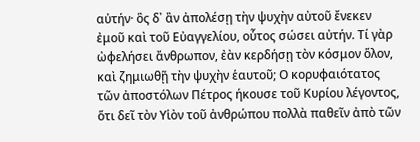αὐτήν· ὃς δ᾽ ἂν ἀπολέσῃ τὴν ψυχὴν αὐτοῦ ἔνεκεν ἐμοῦ καὶ τοῦ Εὐαγγελίου, οὗτος σώσει αὐτήν. Τί γὰρ ὠφελήσει ἄνθρωπον, ἐὰν κερδήσῃ τὸν κόσμον ὅλον, καὶ ζημιωθῇ τὴν ψυχὴν ἑαυτοῦ; Ο κορυφαιότατος τῶν ἀποστόλων Πέτρος ήκουσε τοῦ Κυρίου λέγοντος, ὅτι δεῖ τὸν Υἱὸν τοῦ ἀνθρώπου πολλὰ παθεῖν ἀπὸ τῶν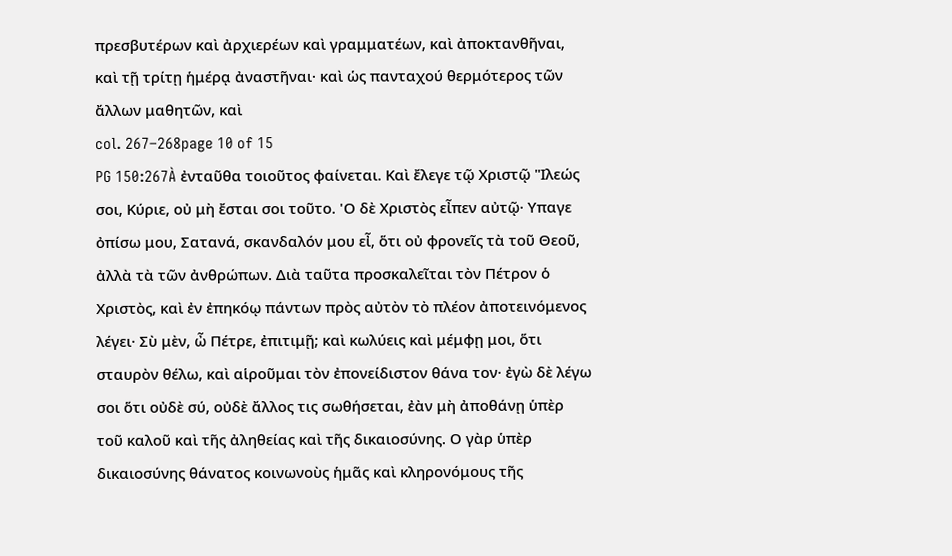πρεσβυτέρων καὶ ἀρχιερέων καὶ γραμματέων, καὶ ἀποκτανθῆναι, καὶ τῇ τρίτῃ ἡμέρᾳ ἀναστῆναι· καὶ ὡς πανταχού θερμότερος τῶν ἄλλων μαθητῶν, καὶ
col. 267–268page 10 of 15
PG 150:267À ἐνταῦθα τοιοῦτος φαίνεται. Καὶ ἔλεγε τῷ Χριστῷ "Ιλεώς σοι, Κύριε, οὐ μὴ ἔσται σοι τοῦτο. 'Ο δὲ Χριστὸς εἶπεν αὐτῷ· Υπαγε ὀπίσω μου, Σατανά, σκανδαλόν μου εἶ, ὅτι οὐ φρονεῖς τὰ τοῦ Θεοῦ, ἀλλὰ τὰ τῶν ἀνθρώπων. Διὰ ταῦτα προσκαλεῖται τὸν Πέτρον ὁ Χριστὸς, καὶ ἐν ἐπηκόῳ πάντων πρὸς αὐτὸν τὸ πλέον ἀποτεινόμενος λέγει· Σὺ μὲν, ὦ Πέτρε, ἐπιτιμῇ; καὶ κωλύεις καὶ μέμφῃ μοι, ὅτι σταυρὸν θέλω, καὶ αἱροῦμαι τὸν ἐπονείδιστον θάνα τον· ἐγὼ δὲ λέγω σοι ὅτι οὐδὲ σύ, οὐδὲ ἄλλος τις σωθήσεται, ἐὰν μὴ ἀποθάνῃ ὑπὲρ τοῦ καλοῦ καὶ τῆς ἀληθείας καὶ τῆς δικαιοσύνης. Ο γὰρ ὑπὲρ δικαιοσύνης θάνατος κοινωνοὺς ἡμᾶς καὶ κληρονόμους τῆς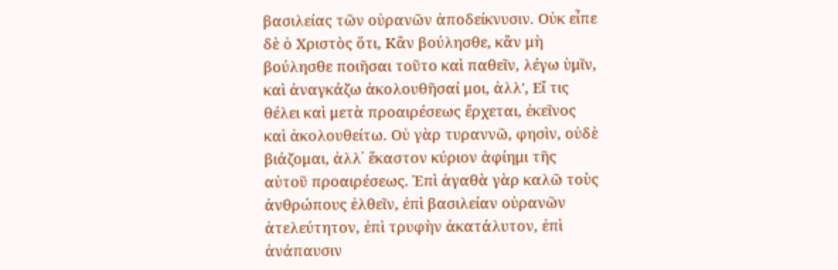βασιλείας τῶν οὐρανῶν ἀποδείκνυσιν. Οὐκ εἶπε δὲ ὁ Χριστὸς ὅτι, Κἂν βούλησθε, κἂν μὴ βούλησθε ποιῆσαι τοῦτο καὶ παθεῖν, λέγω ὑμῖν, καὶ ἀναγκάζω ἀκολουθῆσαί μοι, ἀλλ', Εἴ τις θέλει καὶ μετὰ προαιρέσεως ἔρχεται, ἐκεῖνος καὶ ἀκολουθείτω. Οὐ γὰρ τυραννῶ, φησὶν, οὐδὲ βιάζομαι, ἀλλ᾽ ἕκαστον κύριον ἀφίημι τῆς αὐτοῦ προαιρέσεως. Ἐπὶ ἀγαθὰ γὰρ καλῶ τοὺς ἀνθρώπους ἐλθεῖν, ἐπὶ βασιλείαν οὐρανῶν ἀτελεύτητον, ἐπὶ τρυφὴν ἀκατάλυτον, ἐπὶ ἀνάπαυσιν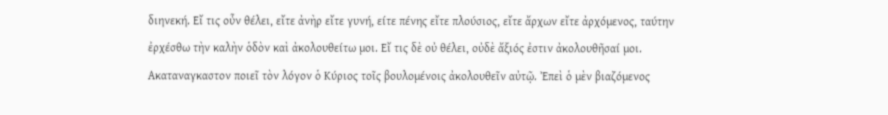διηνεκή. Εἴ τις οὖν θέλει, εἴτε ἀνὴρ εἴτε γυνή, είτε πένης εἴτε πλούσιος, εἴτε ἄρχων εἴτε ἀρχόμενος, ταύτην ἐρχέσθω τὴν καλὴν ὁδὸν καὶ ἀκολουθείτω μοι. Εἴ τις δὲ οὐ θέλει, οὐδὲ ἄξιός ἐστιν ἀκολουθῆσαί μοι. Ακαταναγκαστον ποιεῖ τὸν λόγον ὁ Κύριος τοῖς βουλομένοις ἀκολουθεῖν αὐτῷ. Ἐπεὶ ὁ μὲν βιαζόμενος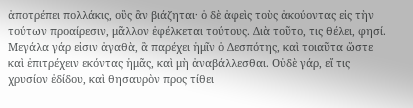ἀποτρέπει πολλάκις, οὓς ἂν βιάζηται· ὁ δὲ ἀφεὶς τοὺς ἀκούοντας εἰς τὴν τούτων προαίρεσιν, μᾶλλον ἐφέλκεται τούτους. Διὰ τοῦτο, τις θέλει, φησί. Μεγάλα γάρ εἰσιν ἀγαθὰ, ἃ παρέχει ἡμῖν ὁ Δεσπότης, καὶ τοιαῦτα ὥστε καὶ ἐπιτρέχειν εκόντας ἡμᾶς, καὶ μὴ ἀναβάλλεσθαι. Οὐδὲ γάρ, εἴ τις χρυσίον ἐδίδου, καὶ θησαυρὸν προς τίθει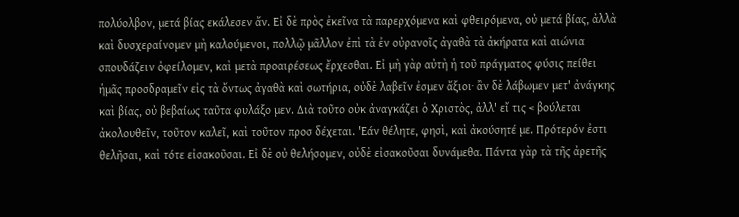πολύολβον, μετά βίας εκάλεσεν ἄν. Εἰ δὲ πρὸς ἐκεῖνα τὰ παρερχόμενα καὶ φθειρόμενα, οὐ μετά βίας, ἀλλὰ καὶ δυσχεραίνομεν μὴ καλούμενοι, πολλῷ μᾶλλον ἐπὶ τὰ ἐν οὐρανοῖς ἀγαθὰ τὰ ἀκήρατα καὶ αιώνια σπουδάζειν ὀφείλομεν, καὶ μετὰ προαιρέσεως ἔρχεσθαι. Εἰ μὴ γὰρ αὐτὴ ἡ τοῦ πράγματος φύσις πείθει ἡμᾶς προσδραμεῖν εἰς τὰ ὄντως ἀγαθὰ καὶ σωτήρια, οὐδὲ λαβεῖν ἐσμεν ἄξιοι· ἂν δὲ λάβωμεν μετ' ἀνάγκης καὶ βίας, οὐ βεβαίως ταῦτα φυλάξο μεν. Διὰ τοῦτο οὐκ ἀναγκάζει ὁ Χριστὸς, ἀλλ' εἴ τις < βούλεται ἀκολουθεῖν, τοῦτον καλεῖ, καὶ τοῦτον προσ δέχεται. 'Εάν θέλητε, φησὶ, καὶ ἀκούσητέ με. Πρότερόν ἐστι θελῆσαι, καὶ τότε εἰσακοῦσαι. Εἰ δὲ οὐ θελήσομεν, οὐδὲ εἰσακοῦσαι δυνάμεθα. Πάντα γὰρ τὰ τῆς ἀρετῆς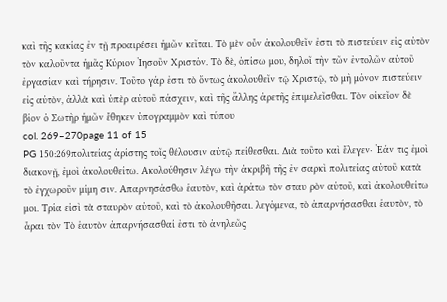καὶ τῆς κακίας ἐν τῇ προαιρέσει ἡμῶν κεῖται. Τὸ μὲν οὖν ἀκολουθεῖν ἐστι τὸ πιστεύειν εἰς αὐτὸν τὸν καλοῦντα ἡμᾶς Κύριον Ἰησοῦν Χριστόν. Τὸ δὲ, ὀπίσω μου, δηλοῖ τὴν τῶν ἐντολῶν αὐτοῦ ἐργασίαν καὶ τήρησιν. Τοῦτο γάρ ἐστι τὸ ὄντως ἀκολουθεῖν τῷ Χριστῷ, τὸ μὴ μόνον πιστεύειν εἰς αὐτὸν, ἀλλὰ καὶ ὑπὲρ αὐτοῦ πάσχειν, καὶ τῆς ἄλλης ἀρετῆς ἐπιμελεῖσθαι. Τὸν οἰκεῖον δὲ βίον ὁ Σωτὴρ ἡμῶν ἔθηκεν ὑπογραμμὸν καὶ τύπου
col. 269–270page 11 of 15
PG 150:269πολιτείας ἀρίστης τοῖς θέλουσιν αὐτῷ πείθεσθαι. Διὰ τοῦτο καὶ ἔλεγεν· Ἐάν τις ἐμοὶ διακονῇ, ἐμοὶ ἀκολουθείτω. Ακολούθησιν λέγω τὴν ἀκριβῆ τῆς ἐν σαρκὶ πολιτείας αὐτοῦ κατὰ τὸ ἐγχωροῦν μίμη σιν. Απαρνησάσθω ἑαυτὸν, καὶ ἀράτω τὸν σταυ ρὸν αὐτοῦ, καὶ ἀκολουθείτω μοι. Τρία εἰσὶ τὰ σταυρὸν αὐτοῦ, καὶ τὸ ἀκολουθῆσαι. λεγόμενα, τὸ ἀπαρνήσασθαι ἑαυτὸν, τὸ ἆραι τὸν Τὸ ἑαυτὸν ἀπαρνήσασθαί ἐστι τὸ ἀνηλεῶς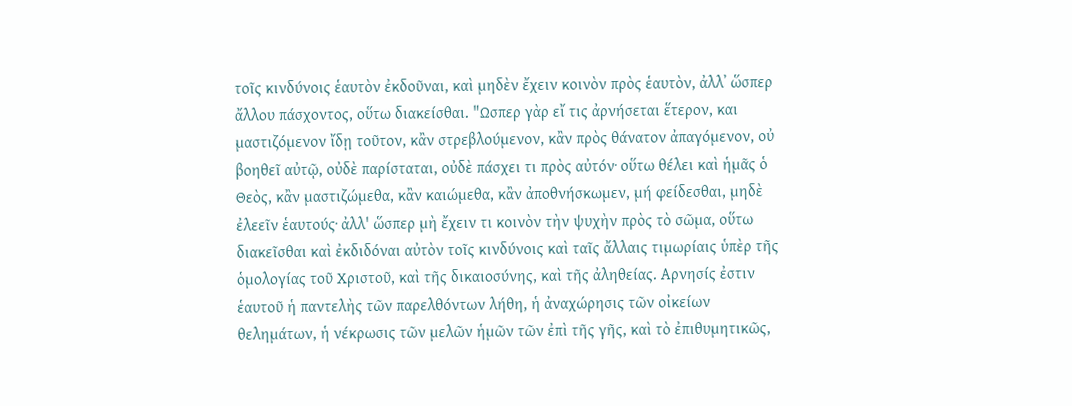τοῖς κινδύνοις ἑαυτὸν ἐκδοῦναι, καὶ μηδὲν ἔχειν κοινὸν πρὸς ἑαυτὸν, ἀλλ᾿ ὥσπερ ἄλλου πάσχοντος, οὕτω διακείσθαι. "Ωσπερ γὰρ εἴ τις ἀρνήσεται ἕτερον, και μαστιζόμενον ἴδῃ τοῦτον, κἂν στρεβλούμενον, κἂν πρὸς θάνατον ἀπαγόμενον, οὐ βοηθεῖ αὐτῷ, οὐδὲ παρίσταται, οὐδὲ πάσχει τι πρὸς αὐτόν· οὕτω θέλει καὶ ἡμᾶς ὁ Θεὸς, κἂν μαστιζώμεθα, κἂν καιώμεθα, κἂν ἀποθνήσκωμεν, μή φείδεσθαι, μηδὲ ἐλεεῖν ἑαυτούς· ἀλλ' ὥσπερ μὴ ἔχειν τι κοινὸν τὴν ψυχὴν πρὸς τὸ σῶμα, οὕτω διακεῖσθαι καὶ ἐκδιδόναι αὐτὸν τοῖς κινδύνοις καὶ ταῖς ἄλλαις τιμωρίαις ὑπὲρ τῆς ὁμολογίας τοῦ Χριστοῦ, καὶ τῆς δικαιοσύνης, καὶ τῆς ἀληθείας. Αρνησίς ἐστιν ἑαυτοῦ ἡ παντελὴς τῶν παρελθόντων λήθη, ἡ ἀναχώρησις τῶν οἰκείων θελημάτων, ἡ νέκρωσις τῶν μελῶν ἡμῶν τῶν ἐπὶ τῆς γῆς, καὶ τὸ ἐπιθυμητικῶς,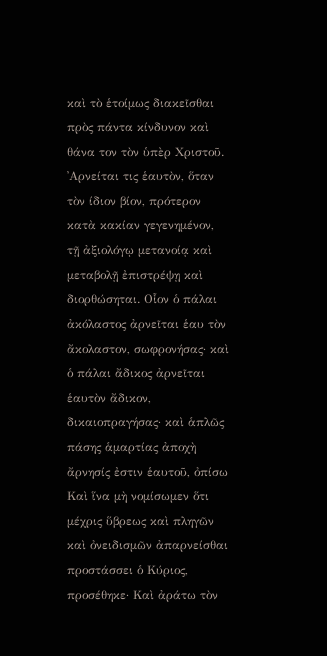καὶ τὸ ἑτοίμως διακεῖσθαι πρὸς πάντα κίνδυνον καὶ θάνα τον τὸν ὑπὲρ Χριστοῦ. ᾿Αρνείται τις ἑαυτὸν, ὅταν τὸν ίδιον βίον, πρότερον κατὰ κακίαν γεγενημένον, τῇ ἀξιολόγῳ μετανοίᾳ καὶ μεταβολῇ ἐπιστρέψῃ καὶ διορθώσηται. Οἷον ὁ πάλαι ἀκόλαστος ἀρνεῖται ἑαυ τὸν ἄκολαστον, σωφρονήσας· καὶ ὁ πάλαι ἄδικος ἀρνεῖται ἑαυτὸν ἄδικον, δικαιοπραγήσας· καὶ ἁπλῶς πάσης ἁμαρτίας ἀποχὴ ἄρνησίς ἐστιν ἑαυτοῦ, ὀπίσω Καὶ ἵνα μὴ νομίσωμεν ὅτι μέχρις ὕβρεως καὶ πληγῶν καὶ ὀνειδισμῶν ἀπαρνείσθαι προστάσσει ὁ Κύριος, προσέθηκε· Καὶ ἀράτω τὸν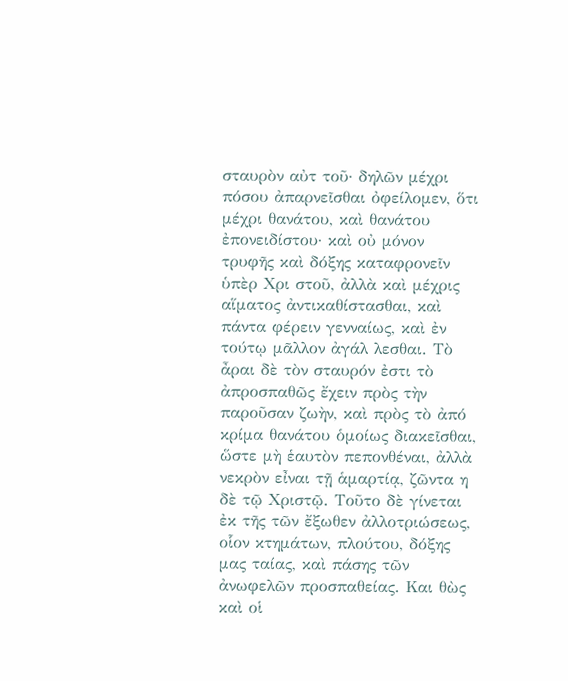σταυρὸν αὐτ τοῦ· δηλῶν μέχρι πόσου ἀπαρνεῖσθαι ὀφείλομεν, ὅτι μέχρι θανάτου, καὶ θανάτου ἐπονειδίστου· καὶ οὐ μόνον τρυφῆς καὶ δόξης καταφρονεῖν ὑπὲρ Χρι στοῦ, ἀλλὰ καὶ μέχρις αἵματος ἀντικαθίστασθαι, καὶ πάντα φέρειν γενναίως, καὶ ἐν τούτῳ μᾶλλον ἀγάλ λεσθαι. Τὸ ἆραι δὲ τὸν σταυρόν ἐστι τὸ ἀπροσπαθῶς ἔχειν πρὸς τὴν παροῦσαν ζωὴν, καὶ πρὸς τὸ ἀπό κρίμα θανάτου ὁμοίως διακεῖσθαι, ὥστε μὴ ἑαυτὸν πεπονθέναι, ἀλλὰ νεκρὸν εἶναι τῇ ἁμαρτίᾳ, ζῶντα η δὲ τῷ Χριστῷ. Τοῦτο δὲ γίνεται ἐκ τῆς τῶν ἔξωθεν ἀλλοτριώσεως, οἷον κτημάτων, πλούτου, δόξης μας ταίας, καὶ πάσης τῶν ἀνωφελῶν προσπαθείας. Και θὼς καὶ οἱ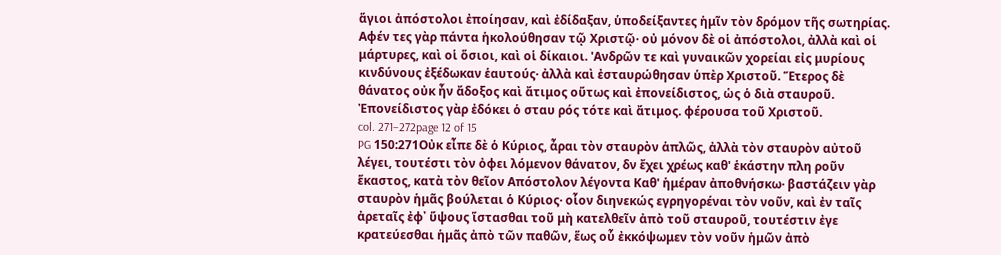ἅγιοι ἀπόστολοι ἐποίησαν, καὶ ἐδίδαξαν, ὑποδείξαντες ἡμῖν τὸν δρόμον τῆς σωτηρίας. Αφέν τες γὰρ πάντα ἡκολούθησαν τῷ Χριστῷ· οὐ μόνον δὲ οἱ ἀπόστολοι, ἀλλὰ καὶ οἱ μάρτυρες, καὶ οἱ ὅσιοι, καὶ οἱ δίκαιοι. 'Ανδρῶν τε καὶ γυναικῶν χορείαι εἰς μυρίους κινδύνους ἐξέδωκαν ἑαυτούς· ἀλλὰ καὶ ἐσταυρώθησαν ὑπὲρ Χριστοῦ. Ἕτερος δὲ θάνατος οὐκ ἦν ἄδοξος καὶ ἄτιμος οὕτως καὶ ἐπονείδιστος, ὡς ὁ διὰ σταυροῦ. Ἐπονείδιστος γὰρ ἐδόκει ὁ σταυ ρός τότε καὶ ἄτιμος. φέρουσα τοῦ Χριστοῦ.
col. 271–272page 12 of 15
PG 150:271Οὐκ εἶπε δὲ ὁ Κύριος, ἆραι τὸν σταυρὸν ἁπλῶς, ἀλλὰ τὸν σταυρὸν αὐτοῦ λέγει, τουτέστι τὸν ὀφει λόμενον θάνατον, δν ἔχει χρέως καθ' ἑκάστην πλη ροῦν ἕκαστος, κατὰ τὸν θεῖον Απόστολον λέγοντα Καθ' ἡμέραν ἀποθνήσκω· βαστάζειν γὰρ σταυρὸν ἡμᾶς βούλεται ὁ Κύριος· οἷον διηνεκώς εγρηγορέναι τὸν νοῦν, καὶ ἐν ταῖς ἀρεταῖς ἐφ᾽ ὕψους ἵστασθαι τοῦ μὴ κατελθεῖν ἀπὸ τοῦ σταυροῦ, τουτέστιν ἐγε κρατεύεσθαι ἡμᾶς ἀπὸ τῶν παθῶν, ἕως οὗ ἐκκόψωμεν τὸν νοῦν ἡμῶν ἀπὸ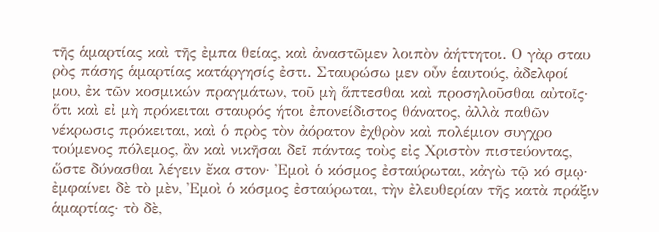τῆς ἁμαρτίας καὶ τῆς ἐμπα θείας, καὶ ἀναστῶμεν λοιπὸν ἀήττητοι. Ο γὰρ σταυ ρὸς πάσης ἁμαρτίας κατάργησίς ἐστι. Σταυρώσω μεν οὖν ἑαυτούς, ἀδελφοί μου, ἐκ τῶν κοσμικών πραγμάτων, τοῦ μὴ ἅπτεσθαι καὶ προσηλοῦσθαι αὐτοῖς· ὅτι καὶ εἰ μὴ πρόκειται σταυρός ήτοι ἐπονείδιστος θάνατος, ἀλλὰ παθῶν νέκρωσις πρόκειται, καὶ ὁ πρὸς τὸν ἀόρατον ἐχθρὸν καὶ πολέμιον συγχρο τούμενος πόλεμος, ἂν καὶ νικῆσαι δεῖ πάντας τοὺς εἰς Χριστὸν πιστεύοντας, ὥστε δύνασθαι λέγειν ἔκα στον· Ἐμοὶ ὁ κόσμος ἐσταύρωται, κἀγὼ τῷ κό σμῳ· ἐμφαίνει δὲ τὸ μὲν, Ἐμοὶ ὁ κόσμος ἐσταύρωται, τὴν ἐλευθερίαν τῆς κατὰ πράξιν ἁμαρτίας· τὸ δὲ,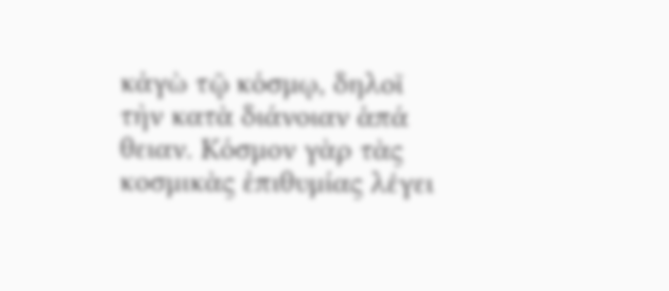κἀγὼ τῷ κόσμῳ, δηλοῖ τὴν κατὰ διάνοιαν ἁπά θειαν. Κόσμον γὰρ τὰς κοσμικὰς ἐπιθυμίας λέγει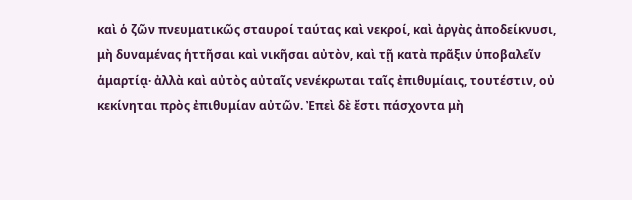καὶ ὁ ζῶν πνευματικῶς σταυροί ταύτας καὶ νεκροί, καὶ ἀργὰς ἀποδείκνυσι, μὴ δυναμένας ἡττῆσαι καὶ νικῆσαι αὐτὸν, καὶ τῇ κατὰ πρᾶξιν ὑποβαλεῖν ἁμαρτίᾳ· ἀλλὰ καὶ αὐτὸς αὐταῖς νενέκρωται ταῖς ἐπιθυμίαις, τουτέστιν, οὐ κεκίνηται πρὸς ἐπιθυμίαν αὐτῶν. Ἐπεὶ δὲ ἔστι πάσχοντα μὴ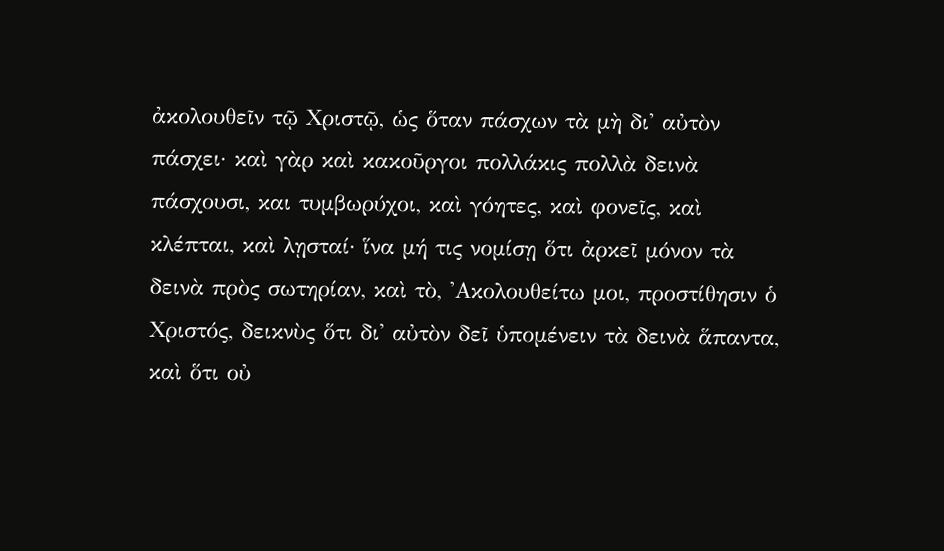ἀκολουθεῖν τῷ Χριστῷ, ὡς ὅταν πάσχων τὰ μὴ δι' αὐτὸν πάσχει· καὶ γὰρ καὶ κακοῦργοι πολλάκις πολλὰ δεινὰ πάσχουσι, και τυμβωρύχοι, καὶ γόητες, καὶ φονεῖς, καὶ κλέπται, καὶ λῃσταί· ἵνα μή τις νομίσῃ ὅτι ἀρκεῖ μόνον τὰ δεινὰ πρὸς σωτηρίαν, καὶ τὸ, 'Ακολουθείτω μοι, προστίθησιν ὁ Χριστός, δεικνὺς ὅτι δι' αὐτὸν δεῖ ὑπομένειν τὰ δεινὰ ἅπαντα, καὶ ὅτι οὐ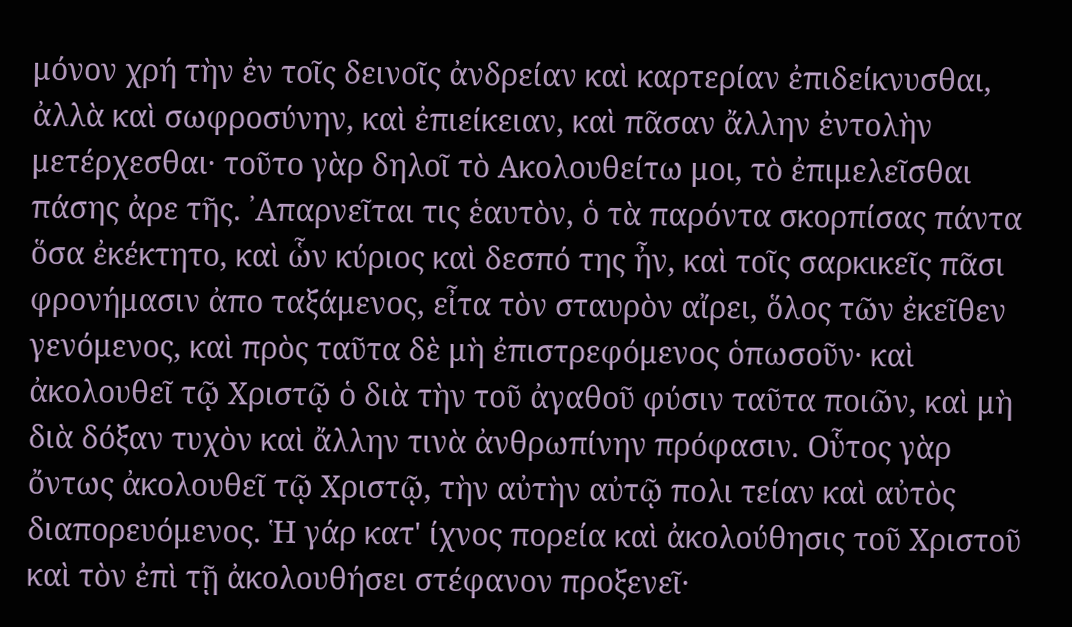μόνον χρή τὴν ἐν τοῖς δεινοῖς ἀνδρείαν καὶ καρτερίαν ἐπιδείκνυσθαι, ἀλλὰ καὶ σωφροσύνην, καὶ ἐπιείκειαν, καὶ πᾶσαν ἄλλην ἐντολὴν μετέρχεσθαι· τοῦτο γὰρ δηλοῖ τὸ Ακολουθείτω μοι, τὸ ἐπιμελεῖσθαι πάσης ἀρε τῆς. ᾿Απαρνεῖται τις ἑαυτὸν, ὁ τὰ παρόντα σκορπίσας πάντα ὅσα ἐκέκτητο, καὶ ὧν κύριος καὶ δεσπό της ἦν, καὶ τοῖς σαρκικεῖς πᾶσι φρονήμασιν ἀπο ταξάμενος, εἶτα τὸν σταυρὸν αἴρει, ὅλος τῶν ἐκεῖθεν γενόμενος, καὶ πρὸς ταῦτα δὲ μὴ ἐπιστρεφόμενος ὁπωσοῦν· καὶ ἀκολουθεῖ τῷ Χριστῷ ὁ διὰ τὴν τοῦ ἀγαθοῦ φύσιν ταῦτα ποιῶν, καὶ μὴ διὰ δόξαν τυχὸν καὶ ἄλλην τινὰ ἀνθρωπίνην πρόφασιν. Οὗτος γὰρ ὄντως ἀκολουθεῖ τῷ Χριστῷ, τὴν αὐτὴν αὐτῷ πολι τείαν καὶ αὐτὸς διαπορευόμενος. Ἡ γάρ κατ' ίχνος πορεία καὶ ἀκολούθησις τοῦ Χριστοῦ καὶ τὸν ἐπὶ τῇ ἀκολουθήσει στέφανον προξενεῖ·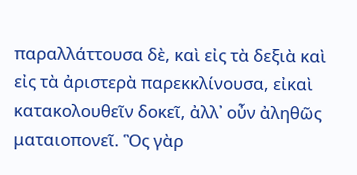παραλλάττουσα δὲ, καὶ εἰς τὰ δεξιὰ καὶ εἰς τὰ ἀριστερὰ παρεκκλίνουσα, εἰκαὶ κατακολουθεῖν δοκεῖ, ἀλλ᾽ οὖν ἀληθῶς ματαιοπονεῖ. Ὃς γὰρ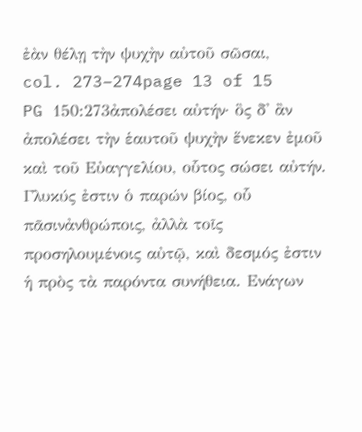ἐὰν θέλῃ τὴν ψυχὴν αὐτοῦ σῶσαι,
col. 273–274page 13 of 15
PG 150:273ἀπολέσει αὐτήν· ὃς δ' ἂν ἀπολέσει τὴν ἑαυτοῦ ψυχὴν ἕνεκεν ἐμοῦ καὶ τοῦ Εὐαγγελίου, οὗτος σώσει αὐτήν. Γλυκύς ἐστιν ὁ παρών βίος, οὗ πᾶσινἀνθρώποις, ἀλλὰ τοῖς προσηλουμένοις αὐτῷ, καὶ δεσμός ἐστιν ἡ πρὸς τὰ παρόντα συνήθεια. Ενάγων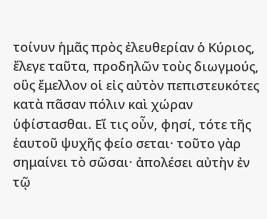τοίνυν ἡμᾶς πρὸς ἐλευθερίαν ὁ Κύριος, ἔλεγε ταῦτα, προδηλῶν τοὺς διωγμούς, οὓς ἔμελλον οἱ εἰς αὐτὸν πεπιστευκότες κατὰ πᾶσαν πόλιν καὶ χώραν ὑφίστασθαι. Εἴ τις οὖν, φησί, τότε τῆς ἑαυτοῦ ψυχῆς φείο σεται· τοῦτο γὰρ σημαίνει τὸ σῶσαι· ἀπολέσει αὐτὴν ἐν τῷ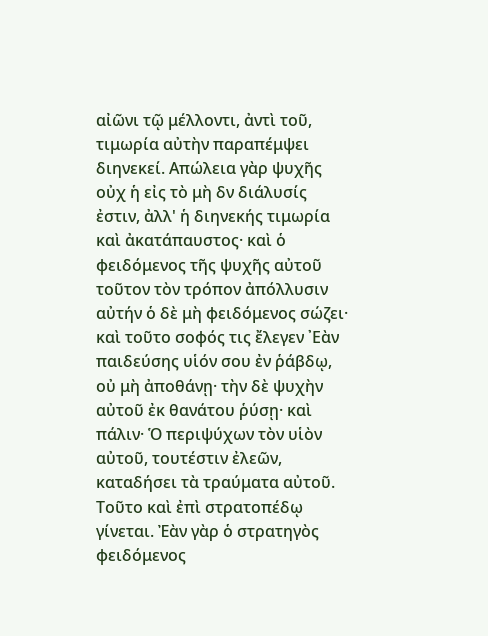αἰῶνι τῷ μέλλοντι, ἀντὶ τοῦ, τιμωρία αὐτὴν παραπέμψει διηνεκεί. Απώλεια γὰρ ψυχῆς οὐχ ἡ εἰς τὸ μὴ δν διάλυσίς ἐστιν, ἀλλ' ἡ διηνεκής τιμωρία καὶ ἀκατάπαυστος· καὶ ὁ φειδόμενος τῆς ψυχῆς αὐτοῦ τοῦτον τὸν τρόπον ἀπόλλυσιν αὐτήν ὁ δὲ μὴ φειδόμενος σώζει· καὶ τοῦτο σοφός τις ἔλεγεν ᾿Εὰν παιδεύσης υἱόν σου ἐν ῥάβδῳ, οὐ μὴ ἀποθάνῃ· τὴν δὲ ψυχὴν αὐτοῦ ἐκ θανάτου ῥύσῃ· καὶ πάλιν· Ὁ περιψύχων τὸν υἱὸν αὐτοῦ, τουτέστιν ἐλεῶν, καταδήσει τὰ τραύματα αὐτοῦ. Τοῦτο καὶ ἐπὶ στρατοπέδῳ γίνεται. Ἐὰν γὰρ ὁ στρατηγὸς φειδόμενος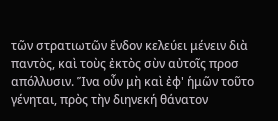τῶν στρατιωτῶν ἔνδον κελεύει μένειν διὰ παντὸς, καὶ τοὺς ἐκτὸς σὺν αὐτοῖς προσ απόλλυσιν. Ἵνα οὖν μὴ καὶ ἐφ' ἡμῶν τοῦτο γένηται, πρὸς τὴν διηνεκή θάνατον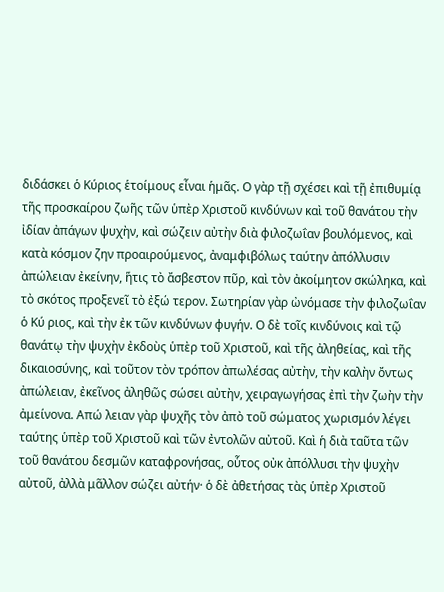διδάσκει ὁ Κύριος ἑτοίμους εἶναι ἡμᾶς. Ο γὰρ τῇ σχέσει καὶ τῇ ἐπιθυμίᾳ τῆς προσκαίρου ζωῆς τῶν ὑπὲρ Χριστοῦ κινδύνων καὶ τοῦ θανάτου τὴν ἰδίαν ἀπάγων ψυχὴν, καὶ σώζειν αὐτὴν διὰ φιλοζωΐαν βουλόμενος, καὶ κατὰ κόσμον ζην προαιρούμενος, ἀναμφιβόλως ταύτην ἀπόλλυσιν ἀπώλειαν ἐκείνην, ἥτις τὸ ἄσβεστον πῦρ, καὶ τὸν ἀκοίμητον σκώληκα, καὶ τὸ σκότος προξενεῖ τὸ ἐξώ τερον. Σωτηρίαν γὰρ ὠνόμασε τὴν φιλοζωΐαν ὁ Κύ ριος, καὶ τὴν ἐκ τῶν κινδύνων φυγήν. Ο δὲ τοῖς κινδύνοις καὶ τῷ θανάτῳ τὴν ψυχὴν ἐκδοὺς ὑπὲρ τοῦ Χριστοῦ, καὶ τῆς ἀληθείας, καὶ τῆς δικαιοσύνης, καὶ τοῦτον τὸν τρόπον ἀπωλέσας αὐτὴν, τὴν καλὴν ὄντως ἀπώλειαν, ἐκεῖνος ἀληθῶς σώσει αὐτὴν, χειραγωγήσας ἐπὶ τὴν ζωὴν τὴν ἀμείνονα. Απώ λειαν γὰρ ψυχῆς τὸν ἀπὸ τοῦ σώματος χωρισμόν λέγει ταύτης ὑπὲρ τοῦ Χριστοῦ καὶ τῶν ἐντολῶν αὐτοῦ. Καὶ ἡ διὰ ταῦτα τῶν τοῦ θανάτου δεσμῶν καταφρονήσας, οὗτος οὐκ ἀπόλλυσι τὴν ψυχὴν αὐτοῦ, ἀλλὰ μᾶλλον σώζει αὐτήν· ὁ δὲ ἀθετήσας τὰς ὑπὲρ Χριστοῦ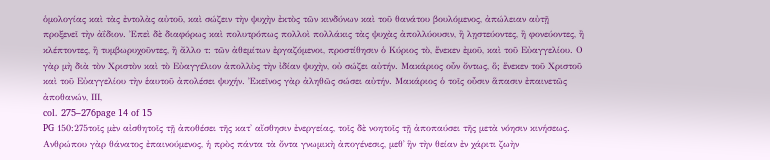ὁμολογίας καὶ τὰς ἐντολὰς αὐτοῦ, καὶ σώζειν τὴν ψυχὴν ἐκτὸς τῶν κινδύνων καὶ τοῦ θανάτου βουλόμενος, ἀπώλειαν αὐτῇ προξενεῖ τὴν ἀΐδιον. Ἐπεὶ δὲ διαφόρως καὶ πολυτρόπως πολλοὶ πολλάκις τὰς ψυχὰς ἀπολλύουσιν, ἢ λῃστεύοντες, ἢ φονεύοντες, ἢ κλέπτοντες, ἢ τυμβωρυχοῦντες, ἢ ἄλλο τ: τῶν ἀθεμίτων ἐργαζόμενοι, προστίθησιν ὁ Κύριος τὸ, ἕνεκεν ἐμοῦ, καὶ τοῦ Εὐαγγελίου. Ο γὰρ μὴ διὰ τὸν Χριστὸν καὶ τὸ Εὐαγγέλιον ἀπολλὺς τὴν ἰδίαν ψυχὴν, οὐ σώζει αὐτήν. Μακάριος οὖν ὄντως, ὅ; ἕνεκεν τοῦ Χριστοῦ καὶ τοῦ Εὐαγγελίου τὴν ἑαυτοῦ ἀπολέσει ψυχήν. Ἐκεῖνος γὰρ ἀληθῶς σώσει αὐτήν. Μακάριος ὁ τοῖς οὖσιν ἅπασιν ἐπαινετῶς ἀποθανών, ΙΙΙ,
col. 275–276page 14 of 15
PG 150:275τοῖς μὲν αἰσθητοῖς τῇ ἀποθέσει τῆς κατ' αἴσθησιν ἐνεργείας, τοῖς δὲ νοητοῖς τῇ ἀποπαύσει τῆς μετὰ νόησιν κινήσεως. Ανθρώπου γὰρ θάνατος ἐπαινούμενος, ἡ πρὸς πάντα τὰ ὄντα γνωμικὴ ἀπογένεσις, μεθ᾽ ἣν τὴν θείαν ἐν χάριτι ζωὴν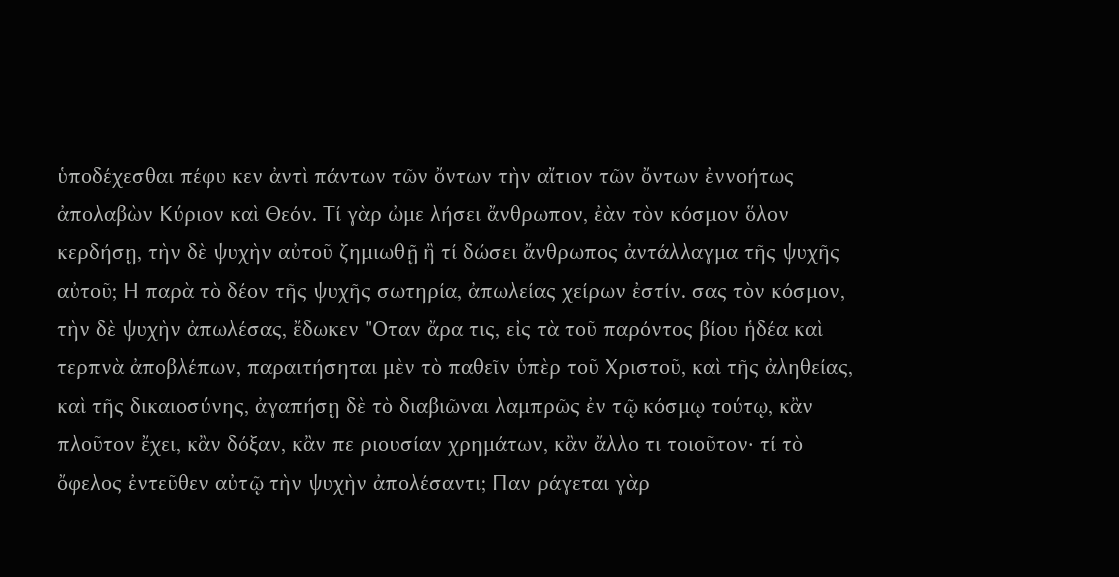ὑποδέχεσθαι πέφυ κεν ἀντὶ πάντων τῶν ὄντων τὴν αἴτιον τῶν ὄντων ἐννοήτως ἀπολαβὼν Κύριον καὶ Θεόν. Τί γὰρ ὠμε λήσει ἄνθρωπον, ἐὰν τὸν κόσμον ὅλον κερδήσῃ, τὴν δὲ ψυχὴν αὐτοῦ ζημιωθῇ ἢ τί δώσει ἄνθρωπος ἀντάλλαγμα τῆς ψυχῆς αὐτοῦ; Η παρὰ τὸ δέον τῆς ψυχῆς σωτηρία, ἀπωλείας χείρων ἐστίν. σας τὸν κόσμον, τὴν δὲ ψυχὴν ἀπωλέσας, ἔδωκεν "Οταν ἄρα τις, εἰς τὰ τοῦ παρόντος βίου ἡδέα καὶ τερπνὰ ἀποβλέπων, παραιτήσηται μὲν τὸ παθεῖν ὑπὲρ τοῦ Χριστοῦ, καὶ τῆς ἀληθείας, καὶ τῆς δικαιοσύνης, ἀγαπήσῃ δὲ τὸ διαβιῶναι λαμπρῶς ἐν τῷ κόσμῳ τούτῳ, κἂν πλοῦτον ἔχει, κἂν δόξαν, κἂν πε ριουσίαν χρημάτων, κἂν ἄλλο τι τοιοῦτον· τί τὸ ὄφελος ἐντεῦθεν αὐτῷ τὴν ψυχὴν ἀπολέσαντι; Παν ράγεται γὰρ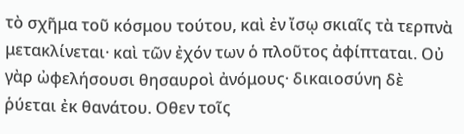τὸ σχῆμα τοῦ κόσμου τούτου, καὶ ἐν ἴσῳ σκιαῖς τὰ τερπνὰ μετακλίνεται· καὶ τῶν ἐχόν των ὁ πλοῦτος ἀφίπταται. Οὐ γὰρ ὠφελήσουσι θησαυροὶ ἀνόμους· δικαιοσύνη δὲ ῥύεται ἐκ θανάτου. Οθεν τοῖς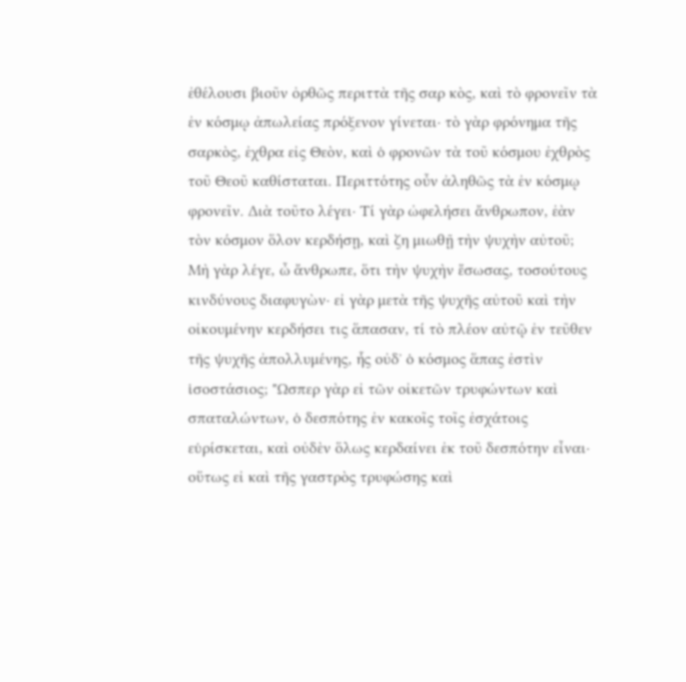ἐθέλουσι βιοῦν ὀρθῶς περιττὰ τῆς σαρ κὸς, καὶ τὸ φρονεῖν τὰ ἐν κόσμῳ ἀπωλείας πρόξενον γίνεται· τὸ γὰρ φρόνημα τῆς σαρκὸς, ἐχθρα εἰς Θεὸν, καὶ ὁ φρονῶν τὰ τοῦ κόσμου ἐχθρὸς τοῦ Θεοῦ καθίσταται. Περιττότης οὖν ἀληθῶς τὰ ἐν κόσμῳ φρονεῖν. Διὰ τοῦτο λέγει· Τί γὰρ ὠφελήσει ἄνθρωπον, ἐὰν τὸν κόσμον ὅλον κερδήσῃ, καὶ ζη μιωθῇ τὴν ψυχὴν αὐτοῦ; Μὴ γὰρ λέγε, ὦ ἄνθρωπε, ὅτι τὴν ψυχὴν ἔσωσας, τοσούτους κινδύνους διαφυγὼν· εἰ γὰρ μετὰ τῆς ψυχῆς αὐτοῦ καὶ τὴν οἰκουμένην κερδήσει τις ἅπασαν, τί τὸ πλέον αὐτῷ ἐν τεῦθεν τῆς ψυχῆς ἀπολλυμένης, ἧς οὐδ᾽ ὁ κόσμος ἅπας ἐστὶν ἱσοστάσιος; "Ωσπερ γὰρ εἰ τῶν οἰκετῶν τρυφώντων καὶ σπαταλώντων, ὁ δεσπότης ἐν κακοῖς τοῖς ἐσχάτοις εὑρίσκεται, καὶ οὐδὲν ὅλως κερδαίνει ἐκ τοῦ δεσπότην εἶναι· οὕτως εἰ καὶ τῆς γαστρὸς τρυφώσης καὶ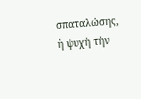σπαταλώσης, ἡ ψυχὴ τὴν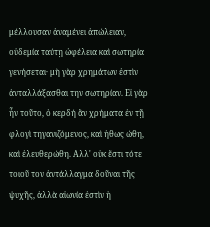μέλλουσαν ἀναμένει ἀπώλειαν, οὐδεμία ταύτῃ ὠφέλεια καὶ σωτηρία γενήσεται· μὴ γὰρ χρημάτων ἐστὶν ἀνταλλάξασθαι την σωτηρίαν. Εἰ γὰρ ἦν τοῦτο, ὁ κερδή ἂν χρήματα ἐν τῇ φλογὶ τηγανιζόμενος, καὶ ἠθως ώθη, καὶ ἐλευθερώθη. Αλλ' οὐκ ἔστι τότε τοιοῦ τον ἀντάλλαγμα δοῦναι τῆς ψυχῆς, ἀλλὰ αἰωνία ἐστὶν ἡ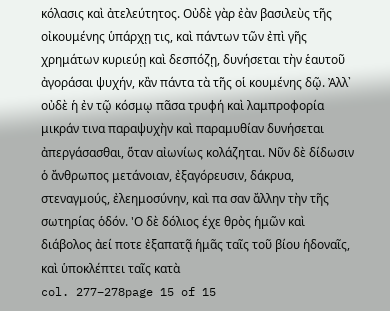κόλασις καὶ ἀτελεύτητος. Οὐδὲ γὰρ ἐὰν βασιλεὺς τῆς οἰκουμένης ὑπάρχῃ τις, καὶ πάντων τῶν ἐπὶ γῆς χρημάτων κυριεύῃ καὶ δεσπόζῃ, δυνήσεται τὴν ἑαυτοῦ ἀγοράσαι ψυχήν, κἂν πάντα τὰ τῆς οἱ κουμένης δῷ. Ἀλλ᾿ οὐδὲ ἡ ἐν τῷ κόσμῳ πᾶσα τρυφή καὶ λαμπροφορία μικράν τινα παραψυχὴν καὶ παραμυθίαν δυνήσεται ἀπεργάσασθαι, ὅταν αἰωνίως κολάζηται. Νῦν δὲ δίδωσιν ὁ ἄνθρωπος μετάνοιαν, ἐξαγόρευσιν, δάκρυα, στεναγμούς, ἐλεημοσύνην, καὶ πα σαν ἄλλην τὴν τῆς σωτηρίας ὁδόν. 'Ο δὲ δόλιος έχε θρὸς ἡμῶν καὶ διάβολος ἀεί ποτε ἐξαπατᾷ ἡμᾶς ταῖς τοῦ βίου ἡδοναῖς, καὶ ὑποκλέπτει ταῖς κατὰ
col. 277–278page 15 of 15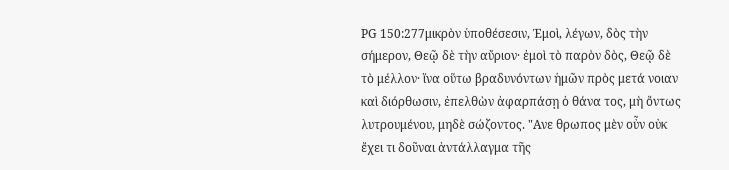PG 150:277μικρὸν ὑποθέσεσιν, Ἐμοὶ, λέγων, δὸς τὴν σήμερον, Θεῷ δὲ τὴν αὔριον· ἐμοὶ τὸ παρὸν δὸς, Θεῷ δὲ τὸ μέλλον· ἵνα οὕτω βραδυνόντων ἡμῶν πρὸς μετά νοιαν καὶ διόρθωσιν, ἐπελθὼν ἀφαρπάσῃ ὁ θάνα τος, μὴ ὄντως λυτρουμένου, μηδὲ σώζοντος. "Ανε θρωπος μὲν οὖν οὐκ ἔχει τι δοῦναι ἀντάλλαγμα τῆς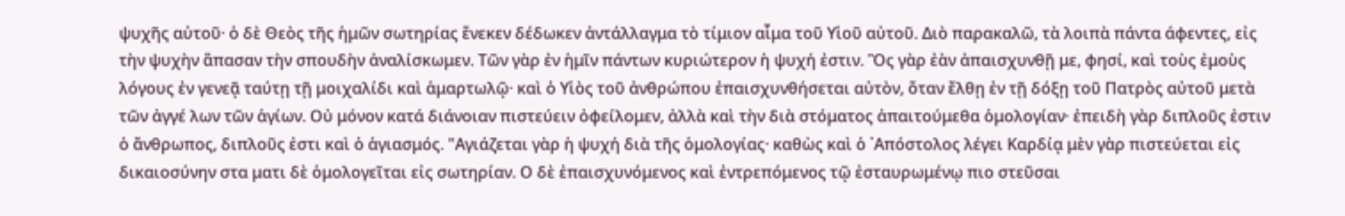ψυχῆς αὐτοῦ· ὁ δὲ Θεὸς τῆς ἡμῶν σωτηρίας ἕνεκεν δέδωκεν ἀντάλλαγμα τὸ τίμιον αἷμα τοῦ Υἱοῦ αὐτοῦ. Διὸ παρακαλῶ, τὰ λοιπὰ πάντα άφεντες, εἰς τὴν ψυχὴν ἅπασαν τὴν σπουδὴν ἀναλίσκωμεν. Τῶν γὰρ ἐν ἡμῖν πάντων κυριώτερον ἡ ψυχή ἐστιν. Ὃς γὰρ ἐὰν ἀπαισχυνθῇ με, φησί, καὶ τοὺς ἐμοὺς λόγους ἐν γενεᾷ ταύτῃ τῇ μοιχαλίδι καὶ ἁμαρτωλῷ· καὶ ὁ Υἱὸς τοῦ ἀνθρώπου ἐπαισχυνθήσεται αὐτὸν, ὅταν ἔλθῃ ἐν τῇ δόξῃ τοῦ Πατρὸς αὐτοῦ μετὰ τῶν ἀγγέ λων τῶν ἁγίων. Οὐ μόνον κατά διάνοιαν πιστεύειν ὀφείλομεν, ἀλλὰ καὶ τὴν διὰ στόματος ἀπαιτούμεθα ὁμολογίαν· ἐπειδὴ γὰρ διπλοῦς ἐστιν ὁ ἄνθρωπος, διπλοῦς ἐστι καὶ ὁ ἁγιασμός. "Αγιάζεται γὰρ ἡ ψυχή διὰ τῆς ὁμολογίας· καθὼς καὶ ὁ ᾿Απόστολος λέγει Καρδίᾳ μὲν γὰρ πιστεύεται εἰς δικαιοσύνην στα ματι δὲ ὁμολογεῖται εἰς σωτηρίαν. Ο δὲ ἐπαισχυνόμενος καὶ ἐντρεπόμενος τῷ ἐσταυρωμένῳ πιο στεῦσαι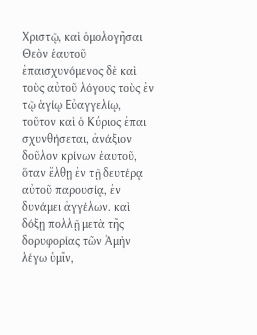Χριστῷ, καὶ ὁμολογῆσαι Θεὸν ἑαυτοῦ ἐπαισχυνόμενος δὲ καὶ τοὺς αὐτοῦ λόγους τοὺς ἐν τῷ ἁγίῳ Εὐαγγελίῳ, τοῦτον καὶ ὁ Κύριος ἐπαι σχυνθήσεται, ἀνάξιον δοῦλον κρίνων ἑαυτοῦ, ὅταν ἔλθῃ ἐν τῇ δευτέρᾳ αὐτοῦ παρουσίᾳ, ἐν δυνάμει ἀγγέλων. καὶ δόξῃ πολλῇ μετὰ τῆς δορυφορίας τῶν Ἀμὴν λέγω ὑμῖν,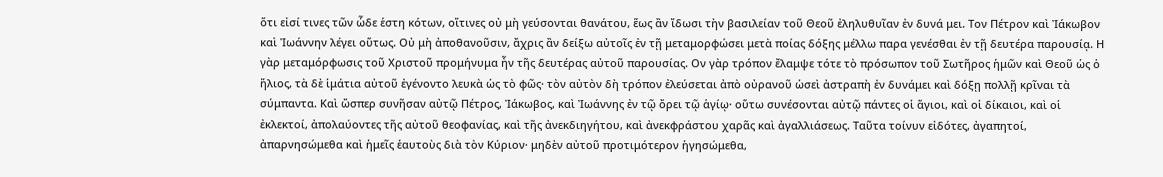ὅτι εἰσί τινες τῶν ὧδε ἑστη κότων, οἵτινες οὐ μὴ γεύσονται θανάτου, ἕως ἂν ἴδωσι τὴν βασιλείαν τοῦ Θεοῦ ἐληλυθυῖαν ἐν δυνά μει. Τον Πέτρον καὶ Ἰάκωβον καὶ Ἰωάννην λέγει οὕτως. Οὐ μὴ ἀποθανοῦσιν, ἄχρις ἂν δείξω αὐτοῖς ἐν τῇ μεταμορφώσει μετὰ ποίας δόξης μέλλω παρα γενέσθαι ἐν τῇ δευτέρα παρουσίᾳ. Η γὰρ μεταμόρφωσις τοῦ Χριστοῦ προμήνυμα ἦν τῆς δευτέρας αὐτοῦ παρουσίας. Ον γὰρ τρόπον ἔλαμψε τότε τὸ πρόσωπον τοῦ Σωτῆρος ἡμῶν καὶ Θεοῦ ὡς ὁ ἥλιος, τὰ δὲ ἱμάτια αὐτοῦ ἐγένοντο λευκὰ ὡς τὸ φῶς· τὸν αὐτὸν δὴ τρόπον ἐλεύσεται ἀπὸ οὐρανοῦ ὡσεὶ ἀστραπὴ ἐν δυνάμει καὶ δόξῃ πολλῇ κρῖναι τὰ σύμπαντα. Καὶ ὥσπερ συνῆσαν αὐτῷ Πέτρος, Ἰάκωβος, καὶ Ἰωάννης ἐν τῷ ὄρει τῷ ἁγίῳ· οὕτω συνέσονται αὐτῷ πάντες οἱ ἅγιοι, καὶ οἱ δίκαιοι, καὶ οἱ ἐκλεκτοί, ἀπολαύοντες τῆς αὐτοῦ θεοφανίας, καὶ τῆς ἀνεκδιηγήτου, καὶ ἀνεκφράστου χαρᾶς καὶ ἀγαλλιάσεως. Ταῦτα τοίνυν εἰδότες, ἀγαπητοί, ἀπαρνησώμεθα καὶ ἡμεῖς ἑαυτοὺς διὰ τὸν Κύριον· μηδὲν αὐτοῦ προτιμότερον ἡγησώμεθα,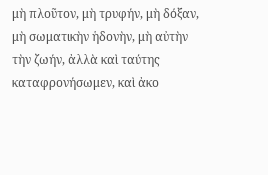μὴ πλοῦτον, μὴ τρυφήν, μὴ δόξαν, μὴ σωματικὴν ἡδονὴν, μὴ αὐτὴν τὴν ζωήν, ἀλλὰ καὶ ταύτης καταφρονήσωμεν, καὶ ἀκο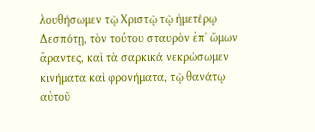λουθήσωμεν τῷ Χριστῷ τῷ ἡμετέρῳ Δεσπότῃ, τὸν τούτου σταυρὸν ἐπ᾽ ὤμων ἄραντες, καὶ τὰ σαρκικά νεκρώσωμεν κινήματα καὶ φρονήματα, τῷ θανάτῳ αὐτοῦ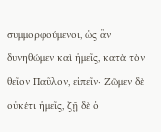συμμορφούμενοι, ὡς ἂν δυνηθώμεν καὶ ἡμεῖς, κατὰ τὸν θεῖον Παῦλον, εἰπεῖν· Ζῶμεν δὲ οὐκέτι ἡμεῖς, ζῇ δὲ ὁ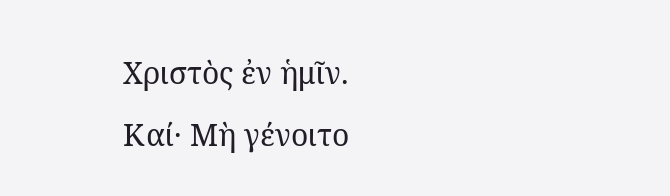Χριστὸς ἐν ἡμῖν. Καί· Μὴ γένοιτο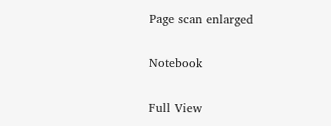Page scan enlarged

Notebook

Full View